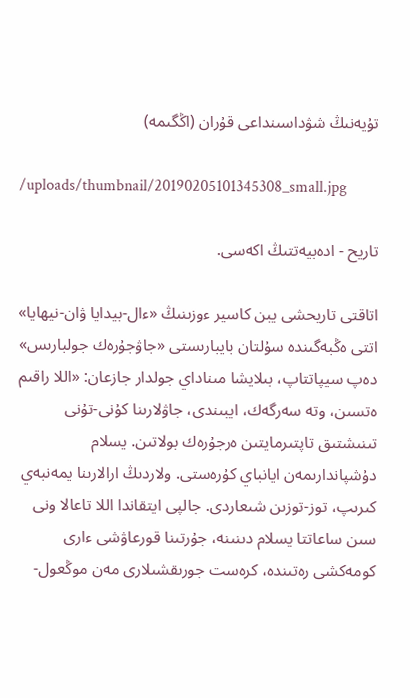تۇيەنىڭ شۋداسىنداعى قۇران (اڭگىمە)

/uploads/thumbnail/20190205101345308_small.jpg

تاريح - ادەبيەتتىڭ اكەسى.

اتاقتى تاريحشى يبن كاسير ءوزىنىڭ «ءال-بيدايا ۋان-نيھايا» اتتى ەڭبەگىندە سۇلتان بايبارىستى «جاۋجۇرەك جولبارىس» دەپ سيپاتتاپ، بىلايشا مىناداي جولدار جازعان: «اللا راقىم ەتسىن، وتە سەرگەك، ايبىندى، جاۋلارىنا كۇنى-تۇنى تىنىشتىق تاپتىرمايتىن ەرجۇرەك بولاتىن. يسلام دۇشپاندارىمەن ايانباي كۇرەستى. ولاردىڭ ارالارىنا يمەنبەي كىرىپ، توز-توزىن شىعاردى. جالپى ايتقاندا اللا تاعالا ونى سىن ساعاتتا يسلام دىنىنە، جۇرتىنا قورعاۋشى ءارى كومەكشى رەتىندە، كرەست جورىقشىلارى مەن موڭعول-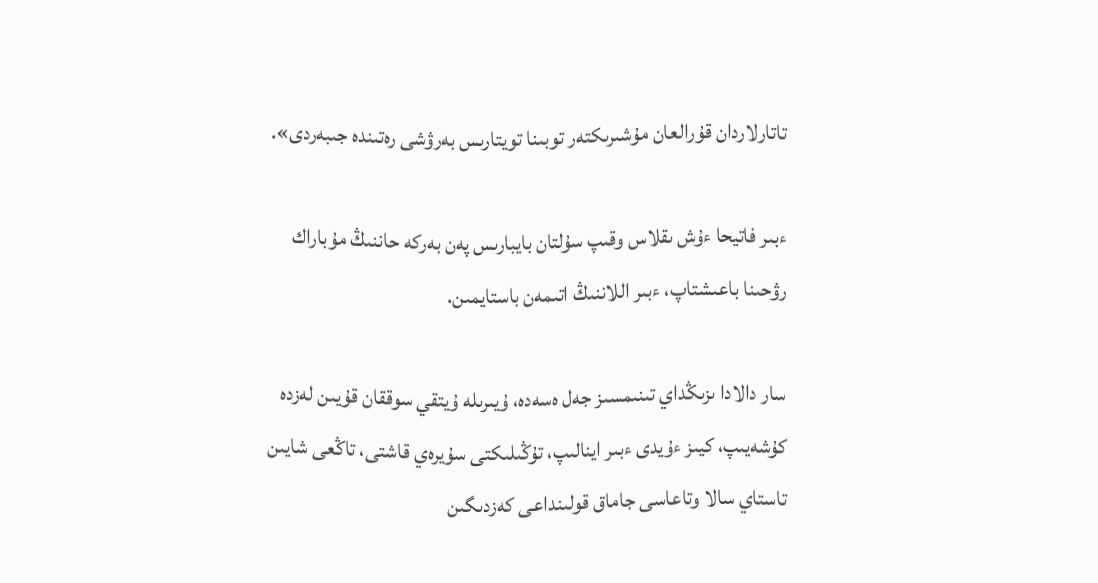تاتارلاردان قۇرالعان مۇشىرىكتەر توبىنا تويتارىس بەرۋشى رەتىندە جىبەردى».

ءبىر فاتيحا ءۇش ىقلاس وقىپ سۇلتان بايبارىس پەن بەركە حاننىڭ مۇباراك رۋحىنا باعىشتاپ، ءبىر اللاننىڭ اتىمەن باستايمىن.

سار دالادا ىزىڭداي تىنىمسىز جەل ەسەدە، ۇيىرىلە ۇيتقي سوققان قۇيىن لەزدە كۇشەيىپ، كيىز ءۇيدى ءبىر اينالىپ، تۇڭىلىكتى سۇيرەي قاشتى، تاڭعى شايىن تاستاي سالا وتاعاسى جاماق قولىنداعى كەزدىگىن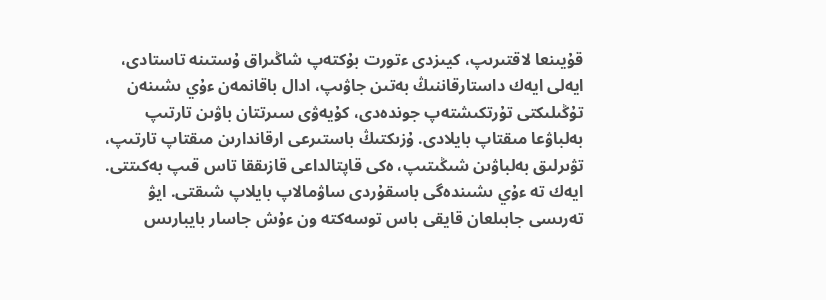قۇيىنعا لاقتىرىپ، كيىزدى ءتورت بۇكتەپ شاڭىراق ۇستىنە تاستادى، ايەلى ايەك داستارقاننىڭ بەتىن جاۋىپ، ادال باقانمەن ءۇي ىشىنەن تۇڭىلىكتى تۇرتكىشتەپ جوندەدى، كۇيەۋى سىرتتان باۋىن تارتىپ بەلباۋعا مىقتاپ بايلادى. ۇزىكتىڭ باستىرعى ارقاندارىن مىقتاپ تارتىپ، تۋىرلىق بەلباۋىن شىڭىتىپ، ەكى قاپتالداعى قازىققا تاس قىپ بەكىتتى. ايەك تە ءۇي ىشىندەگى باسقۇردى ساۋمالاپ بايلاپ شىقتى. ايۋ تەرىسى جابىلعان قايقى باس توسەكتە ون ءۇش جاسار بايبارىس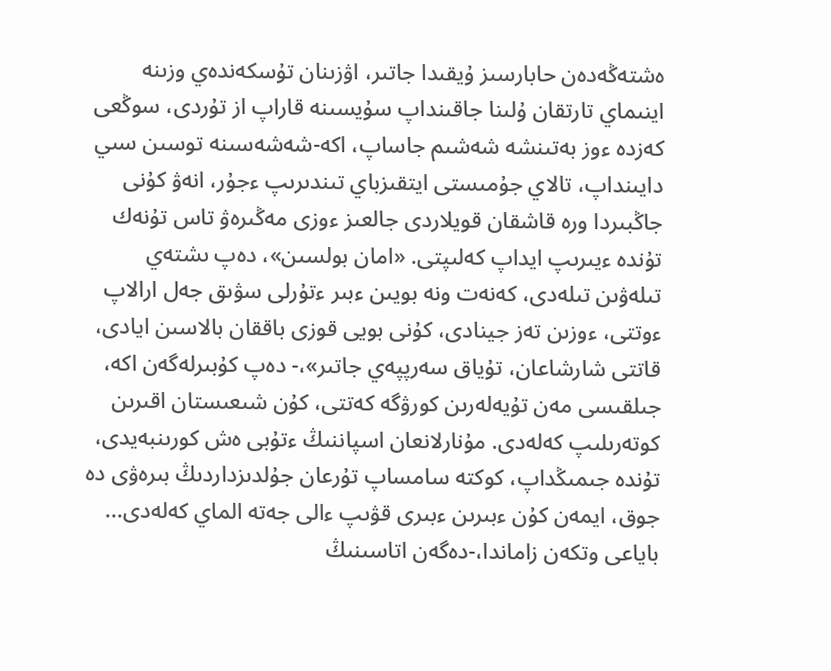ەشتەڭەدەن حابارسىز ۇيقىدا جاتىر، اۋزىنان تۇسكەندەي وزىنە اينىماي تارتقان ۇلىنا جاقىنداپ سۇيسىنە قاراپ از تۇردى، سوڭعى كەزدە ءوز بەتىنشە شەشىم جاساپ، اكە-شەشەسىنە توسىن سىي دايىنداپ، تالاي جۇمىستى ايتقىزباي تىندىرىپ ءجۇر، انەۋ كۇنى جاڭبىردا ورە قاشقان قويلاردى جالعىز ءوزى مەڭىرەۋ تاس تۇنەك تۇندە ءيىرىپ ايداپ كەلىپتى. «امان بولسىن»، دەپ ىشتەي تىلەۋىن تىلەدى، كەنەت ونە بويىن ءبىر ءتۇرلى سۋىق جەل ارالاپ ءوتتى، ءوزىن تەز جينادى، كۇنى بويى قوزى باققان بالاسىن ايادى، قاتتى شارشاعان، تۇياق سەرپپەي جاتىر»،- دەپ كۇبىرلەگەن اكە، جىلقىسى مەن تۇيەلەرىن كورۋگە كەتتى، كۇن شىعىستان اقىرىن كوتەرىلىپ كەلەدى. مۇنارلانعان اسپاننىڭ ءتۇبى ەش كورىنبەيدى، تۇندە جىمىڭداپ، كوكتە سامساپ تۇرعان جۇلدىزداردىڭ بىرەۋى دە جوق، ايمەن كۇن ءبىرىن ءبىرى قۋىپ ءالى جەتە الماي كەلەدى... باياعى وتكەن زاماندا،-دەگەن اتاسىنىڭ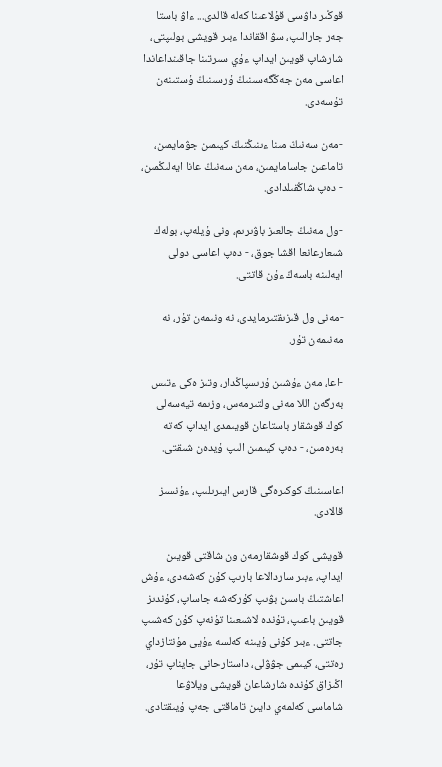قوڭىر داۋسى قۇلاعىنا كەلە قالدى... ءاۋ باستا جەر جارالىپ، سۋ اققاندا ءبىر قويشى بولىپتى،  شارشاپ قويىن ايداپ ءۇي سىرتىنا جاقىنداعاندا اعاسى مەن جەڭگەسىنىڭ ۇرسىنىڭ ۇستىنەن تۇسەدى.

-مەن سەنىڭ مىنا ءىنىڭنىڭ كيىمىن جۋمايمىن، تاماعىن جاسامايمىن، مەن سەنىڭ عانا ايەلىڭمىن، - دەپ شاڭقىلدادى.

-ول مەنىڭ جالعىز باۋىرىم، ونى ۇيلەپ، بولەك شىعارعانعا اقشا جوق، - دەپ اعاسى دولى ايەلىنە باسەڭ ءۇن قاتتى.

-مەنى ول قىزىقتىرمايدى، نە ونىمەن تۇر، نە مەنىمەن تۇر.

-اعا، مەن ءۇشىن ۇرىسپاڭدار، وتىز ەكى ءتىس بەرگەن اللا مەنى ولتىرمەس، وزىمە تيەسەلى كوك قوشقار باستاعان قويىمدى ايداپ كەتە بەرەمىن، - دەپ كيىمىن الىپ ۇيدەن شىقتى.

اعاسىنىڭ كوكىرەگى قارس ايىرىلىپ، ءۇنسىز قالادى.

قويشى كوك قوشقارمەن ون شاقتى قويىن ايداپ، ءبىر ساردالاعا بارىپ كۇن كەشەدى، ءۇش اعاشتىڭ باسىن بۋىپ كۇركەشە جاساپ، كۇندىز قويىن باعىپ، تۇندە لاشىعىنا تۇنەپ كۇن كەشىپ جاتتى. ءبىر كۇنى ۇيىنە كەلسە ءۇيى مۇنتازداي رەتتى، كيىمى جۋۋلى، داستارحانى جايناپ تۇر، اڭىزاق كۇندە شارشاعان قويشى ويلاۋعا شاماسى كەلمەي دايىن تاماقتى جەپ ۇيىقتادى.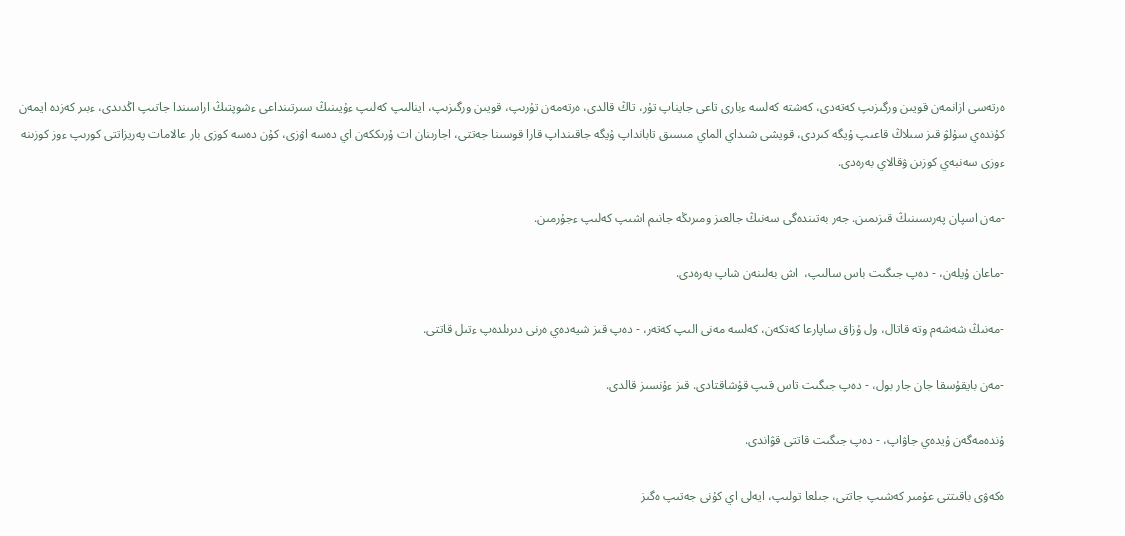ەرتەسى ازانمەن قويىن ورگىزىپ كەتەدى، كەشتە كەلسە ءبارى تاعى جايناپ تۇر، تاڭ قالدى، ەرتەمەن تۇرىپ، قويىن ورگىزىپ، اينالىپ كەلىپ ءۇيىنىڭ سىرتىنداعى ءشوپتىڭ اراسىندا جاتىپ اڭدىدى، ءبىر كەزدە ايمەن كۇندەي سۇلۋ قىز سىلاڭ قاعىپ ۇيگە كىردى، قويشى شىداي الماي مىسىق تابانداپ ۇيگە جاقىنداپ قارا قوسىنا جەتتى، اجارىنان ات ۇرىككەن اي دەسە اۋزى، كۇن دەسە كوزى بار عالامات پەريزاتتى كورىپ ءوز كوزىنە ءوزى سەنبەي كوزىن ۋقالاي بەرەدى.

-مەن اسپان پەرىسىنىڭ قىزىمىن. جەر بەتىندەگى سەنىڭ جالعىز ومىرىڭە جانىم اشىپ كەلىپ ءجۇرمىن.

-ماعان ۇيلەن، - دەپ جىگىت باس سالىپ،  اش بەلىنەن شاپ بەرەدى.

-مەنىڭ شەشەم وتە قاتال، ول ۇزاق ساپارعا كەتكەن، كەلسە مەنى الىپ كەتەر، - دەپ قىز شيەدەي ەرنى دىرىلدەپ ءتىل قاتتى.

-مەن بايقۇسقا جان جار بول، - دەپ جىگىت تاس قىپ قۇشاقتادى. قىز ءۇنسىز قالدى.

ۇندەمەگەن ۇيدەي جاۋاپ، - دەپ جىگىت قاتتى قۋاندى.

ەكەۋى باقىتتى عۇمىر كەشىپ جاتتى، جىلعا تولىپ، ايەلى اي كۇنى جەتىپ ەگىز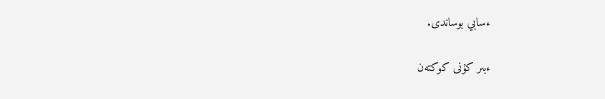ءسابي بوساندى.

ءبىر كۇنى كوكتەن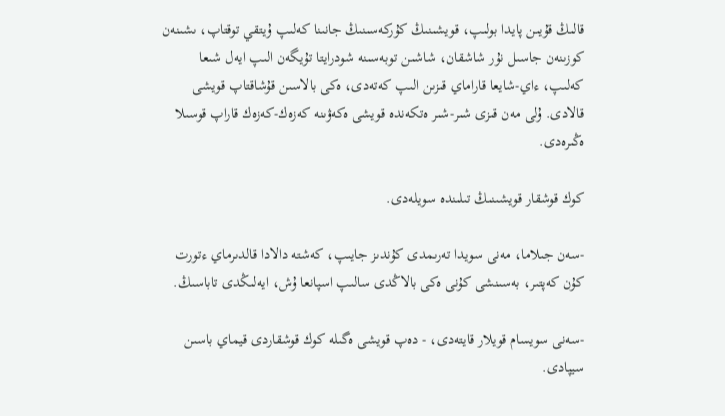قالىڭ قۇيىن پايدا بولىپ، قويشىنىڭ كۇركەسىنىڭ جانىنا كەلىپ ۇيتقي توقتاپ، ىشىنەن كوزىنەن جاسىل نۇر شاشقان، شاشىن توبەسىنە شودرايتا تۇيگەن الىپ ايەل شىعا كەلىپ، ءاي-شايعا قاراماي قىزىن الىپ كەتەدى، ەكى بالاسىن قۇشاقتاپ قويشى قالادى. ۇلى مەن قىزى شىر-شىر ەتكەندە قويشى ەكەۋىنە كەزەك-كەزەك قاراپ قوسىلا ەڭىرەدى.

كوك قوشقار قويشىنىڭ تىلىندە سويلەدى.

-سەن جىلاما، مەنى سويدا تەرىمدى كۇندىز جايىپ، كەشتە دالادا قالدىرماي ءتورت كۇن كەپتىر، بەسىنشى كۇنى ەكى بالاڭدى سالىپ اسپانعا ۇش، ايەلىڭدى تاباسىڭ.

-سەنى سويسام قويلار قايتەدى، - دەپ قويشى ەگىلە كوك قوشقاردى قيماي باسىن سيپادى.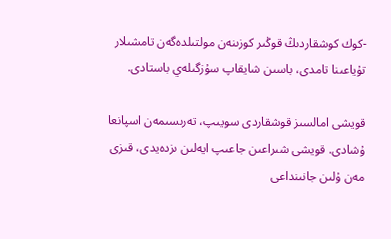-كوك كوشقاردىڭ قوڭىر كوزىنەن مولتىلدەگەن تامشىلار تۇياعىنا تامدى، باسىن شايقاپ سۇزگىلەي باستادى.

قويشى امالسىز قوشقاردى سويىپ، تەرىسىمەن اسپانعا ۇشادى. قويشى شىراعىن جاعىپ ايەلىن ىزدەيدى، قىزى مەن ۇلىن جانىنداعى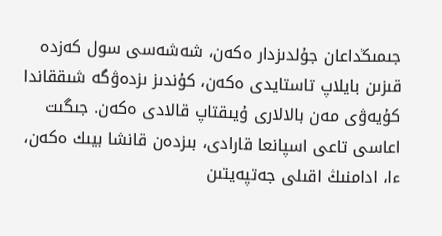جىمىڭداعان جۇلدىزدار ەكەن، شەشەسى سول كەزدە قىزىن بايلاپ تاستايدى ەكەن، كۇندىز ىزدەۋگە شىققاندا كۇيەۋى مەن بالالارى ۇيىقتاپ قالادى ەكەن. جىگىت اعاسى تاعى اسپانعا قارادى، بىزدەن قانشا بيىك ەكەن، ءا، ادامنىڭ اقىلى جەتپەيتىن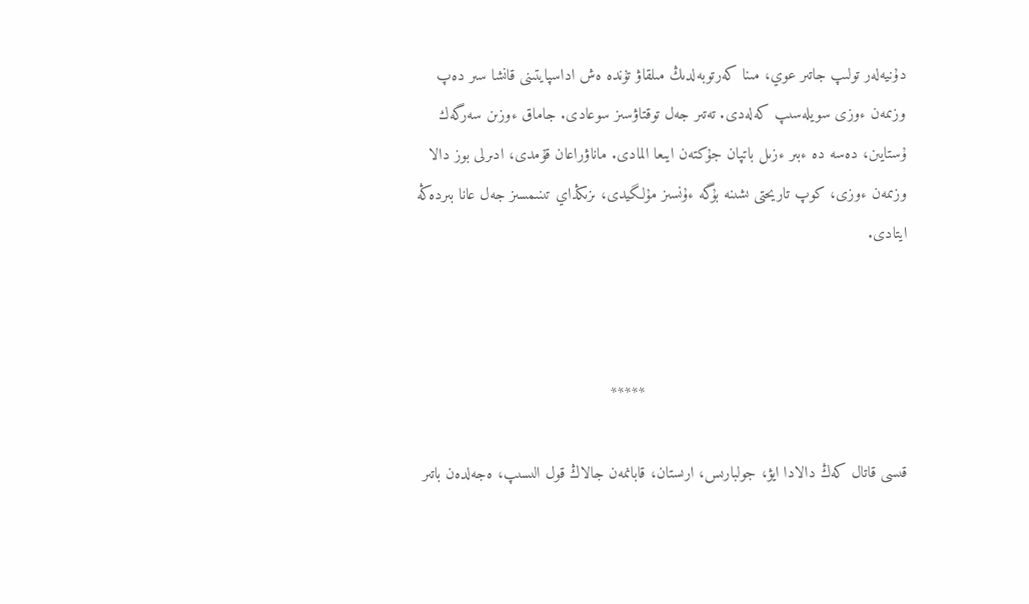دۇنيەلەر تولىپ جاتىر عوي، مىنا كەرتوبەلدىڭ مىلقاۋ تۇندە ەش اداسپايتىنى قانشا سىر دەپ وزىمەن ءوزى سويلەسىپ كەلەدى. تەتىر جەل توقتاۋسىز سوعادى. جاماق ءوزىن سەرگەك ۇستايىن، دەسە دە ءبىر ءزىل باتپان جۇكتەن ايىعا المادى. ماناۋراعان قۇمدى، ادىرلى بوز دالا وزىمەن ءوزى، كوپ تاريحتى ىشىنە بۇگە ءۇنسىز مۇلگيدى، ىزىڭداي تىنىمسىز جەل عانا بىردەڭە ايتادى.



                                                        *****

قىسى قاتال كەڭ دالادا ايۋ، جولبارىس، ارىستان، قابانمەن جالاڭ قول الىسىپ، ەجەلدەن باتىر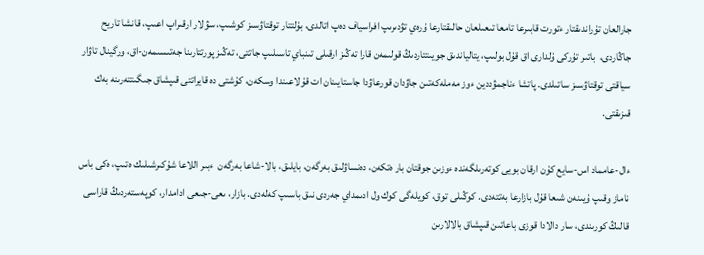جارالعان تۇراندىقتار ءتورت قابىرعا تامعا تىعىلعان حالىقتارعا ۇرەي تۋدىرىپ افراسياف دەپ اتالدى، بۇلتتار توقتاۋسىز كوشىپ، سۋلار ارقىراپ اعىپ، قانشا تاريح جاڭاردى،  باتىر تۇركى ۇلدارى اق قۇل بولىپ، يتالياندىق جويىتتاردىڭ قولىمەن قارا تەڭىز ارقىلى تىنباي تاسىلىپ جاتتى، تەڭىز پورتتارىنا جەتىسىمەن-اق، ورگينال تاۋار سياقتى توقتاۋسىز ساتىلدى. پاتشا ءناجمۋددين ءوز مەملەكەتىن جاۋدان قورعاۋدا جاستايىنان ات قۇلاعىندا وسكەن، كۇشتى دە قايراتتى قىپشاق جىگىتتەرىنە بەك قىزىقتى.

ءال-عامماد اس-سايع كۇن ارقان بويى كوتەرىلگەندە ءوزىن جوقتان بار ەتكەن، دەنساۋلىق بەرگەن، بايلىق، بالا-شاعا بەرگەن  ءبىر اللاعا شۇكىرشىلىك ەتىپ، ەكى باس ناماز وقىپ ۇيىنەن شىعا قۇل بازارعا بەتتەدى. كوڭىلى توق، كويلەگى كوك ول ادىمداي جەردى نىق باسىپ كەلەدى. بازار، ىعى-جىعى ادامدار، كوپەستەردىڭ قاراسى قالىڭ كورىندى، سار دالادا قوزى باعاتىن قىپشاق بالالارىن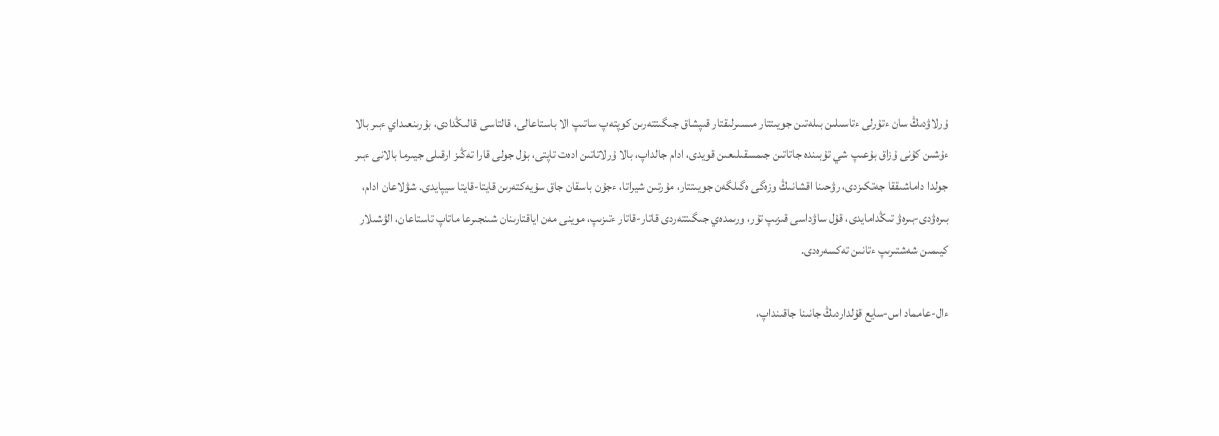ۇرلاۋدىڭ سان ءتۇرلى ءتاسىلىن بىلەتىن جويىتتار مىسىرلىقتار قىپشاق جىگىتتەرىن كوپتەپ ساتىپ الا باستاعالى، قالتاسى قالىڭدادى، بۇرىنعىداي ءبىر بالا ءۇشىن كۇنى ۇزاق بۇعىپ شي تۇبىندە جاتاتىن جىمسقىلىعىن قويدى، ادام جالداپ، بالا ۇرلاتاتىن ادەت تاپتى، بۇل جولى قارا تەڭىز ارقىلى جيىرما بالانى ءبىر جولدا داماشىققا جەتكىزدى، رۋحىنا اقشانىڭ وزەگى ەگىلگەن جويىتتار، مۇرتىن شيراتا، ءجۇن باسقان جاق سۇيەكتەرىن قايتا-قايتا سيپايدى. شۋلاعان ادام، بىرەۋدى-بىرەۋ تىڭدامايدى، قۇل ساۋداسى قىزىپ تۇر، ورىمدەي جىگىتتەردى قاتار-قاتار ءتىزىپ، موينى مەن اياقتارىنان شىنجىرعا ماتاپ تاستاعان، الۋشىلار كيىمىن شەشتىرىپ ءتانىن تەكسەرەدى.

ءال-عامماد اس-سايع قۇلداردىڭ جانىنا جاقىنداپ،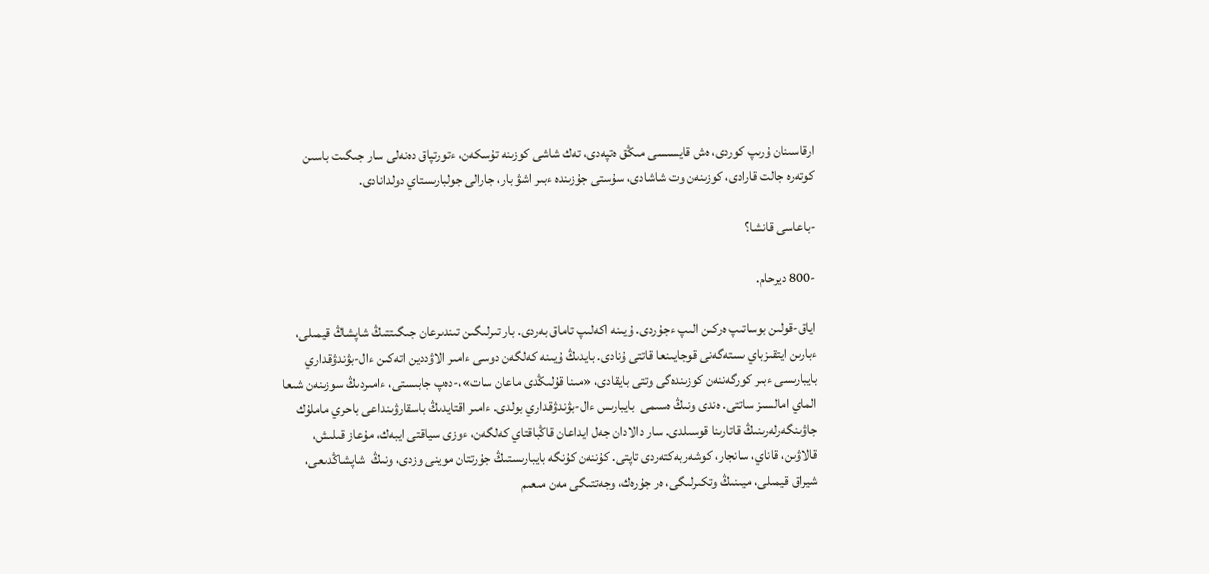ارقاسىنان ۇرىپ كوردى، ەش قايسىسى مىڭق ەتپەدى، تەك شاشى كوزىنە تۇسكەن، ءتورتپاق دەنەلى سار جىگىت باسىن كوتەرە جالت قارادى، كوزىنەن وت شاشادى، سۇستى جۇزىندە ءبىر اشۋ بار، جارالى جولبارىستاي دولدانادى.

-باعاسى قانشا؟

-800 ديرحام.

اياق-قولىن بوساتىپ ەركىن الىپ ءجۇردى. ۇيىنە اكەلىپ تاماق بەردى. بار تىرلىگىن تىندىرعان جىگىتتىڭ شاپشاڭ قيمىلى، ءبارىن ايتقىزباي ىستەگەنى قوجايىنعا قاتتى ۇنادى. بايدىڭ ۇيىنە كەلگەن دوسى ءامىر الاۋددين اتەكىن ءال-بۋندۋقداري بايبارىسى ءبىر كورگەننەن كوزىندەگى وتتى بايقادى، «مىنا قۇلىڭدى ماعان سات»،-دەپ جابىستى، ءامىردىڭ سوزىنەن شىعا الماي امالسىز ساتتى. ەندى ونىڭ ەسىمى  بايبارىس ءال-بۋندۋقداري بولدى. ءامىر اقتايدىڭ باسقارۋىنداعى باحري ماملۇك جاۋىنگەرلەرىنىڭ قاتارىنا قوسىلدى. سار دالادان جەل ايداعان قاڭباقتاي كەلگەن، ءوزى سياقتى ايبەك، مۇعاز قىلىش، قالاۋىن، قاناي، سانجار، كوشەربەكتەردى تاپتى. كۇننەن كۇنگە بايبارىستىڭ جۇرتتان موينى وزدى، ونىڭ  شاپشاڭدىعى، شيراق قيمىلى، ميىنىڭ وتكىرلىگى، ەر جۇرەك، وجەتتىگى مەن مىعىم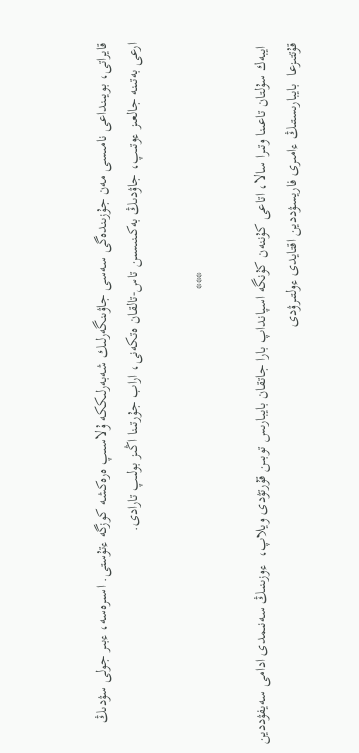قايراتى، بويىنداعى نامىسى مەن جۇزىندەگى سەسى جاۋىنگەرلىك شەبەرلىككە ۇلاسىپ ەرەكشە كوزگە ءتۇستى. اسىرەسە، ءبىر جولى سۋدىڭ ارعى بەتىنە جالعىز ءوتىپ، جاۋدىڭ بەكىنىسىن تاس-تالقان ەتكەنى، اراب جۇرتىنا اڭىز بولىپ تارادى.

                                                             ***

 ايبەك سۇلتان تاعىنا وتىرا سالا، اتاعى كۇننەن كۇنگە اسپانداپ بارا جاتقان بايبارىس توبىن قۇرتۋدى ويلاپ،  ءوزىنىڭ سەنىمدى ادامى سەيفۋددين قۇتتىزعا  بايبارىستىڭ ءامىرى فاريسۋددين اقتايدى ءولتىرۋدى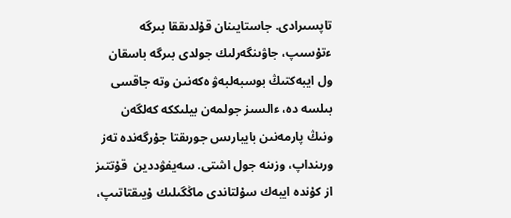تاپسىرادى. جاستايىنان قۇلدىققا بىرگە ءتۇسىپ، جاۋىنگەرلىك جولدى بىرگە باسقان ول ايبەكتىڭ بوسبەلبەۋ ەكەنىن وتە جاقسى بىلسە دە، ءالسىز جولمەن بيلىككە كەلگەن ونىڭ پارمەنىن بايبارىس جورىقتا جۇرگەندە تەز ورىنداپ، وزىنە جول اشتى. سەيفۋددين  قۇتتىز از كۇندە ايبەك سۇلتاندى ماڭگىلىك ۇيىقتاتىپ،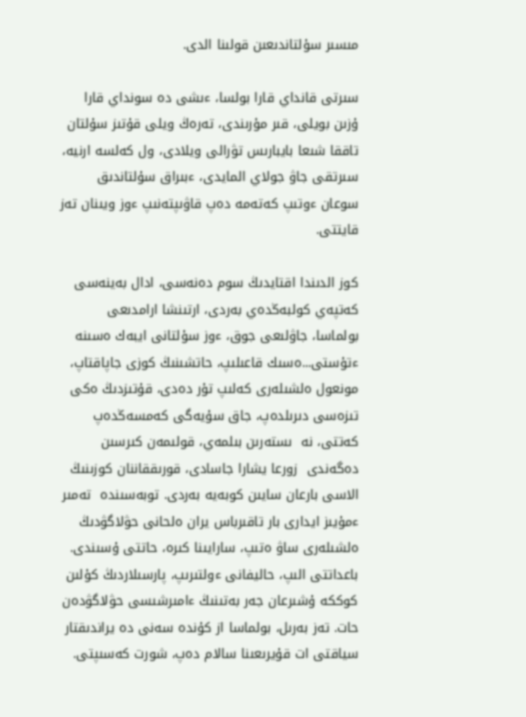مىسىر سۇلتاندىعىن قولىنا الدى.

سىرتى قانداي قارا بولسا، ءىشى دە سونداي قارا ۇزىن بويلى، قىر مۇرىندى، تەرەڭ ويلى قۇتىز سۇلتان تاققا شىعا بايبارىس تۋرالى ويلادى، ول كەلسە ارنيە، سىرتقى جاۋ جولاي المايدى، ءبىراق سۇلتاندىق سوعان ءوتىپ كەتەمە دەپ قاۋىپتەنىپ ءوز ويىنان تەز قايتتى.

كوز الدىندا اقتايدىڭ سوم دەنەسى، ادال بەينەسى كەتپەي كولبەڭدەي بەردى، ارتىنشا ارامدىعى بولماسا، جاۋلىعى جوق، ءوز سۇلتانى ايبەك ەسىنە ءتۇستى...ەسىك قاعىلىپ، حاتشىنىڭ كوزى جاپاقتاپ، مونعول ەلشىلەرى كەلىپ تۇر دەدى، قۇتىزدىڭ ەكى تىزەسى دىرىلدەپ، جاق سۇيەگى كەمسەڭدەپ كەتتى، نە  ىستەرىن بىلمەي، قولىمەن كىرسىن دەگەندى  زورعا يشارا جاسادى، قورىققاننان كوزىنىڭ الاسى بارعان سايىن كوبەيە بەردى. توبەسىندە  تەمىر ءمۇيىز ايدارى بار تاقىرباس يران ەلحانى حۋلاگۋدىڭ ەلشىلەرى ساۋ ەتىپ، سارايىنا كىرە، حاتتى ۇسىندى. باعداتتى الىپ، حاليفانى ءولتىرىپ، پارسىلاردىڭ كۇلىن كوككە ۇشىرعان جەر بەتىنىڭ ءامىرشىسى حۋلاگۋدەن حات. تەز بەرىل، بولماسا از كۇندە سەنى دە يراندىقتار سياقتى ات قۇيرىعىنا سالام دەپ، شورت كەسىپتى.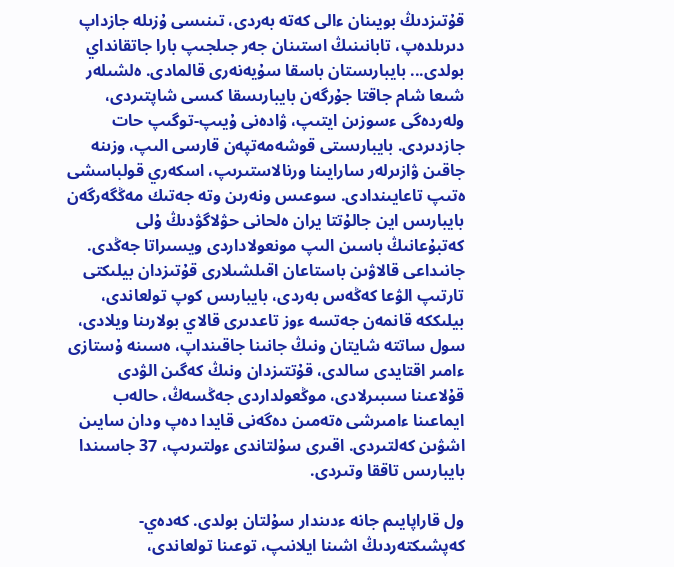قۇتىزدىڭ بويىنان ءالى كەتە بەردى، تىنىسى ۇزىلە جازداپ دىرىلدەپ، تابانىنىڭ استىنان جەر جىلجىپ بارا جاتقانداي بولدى... بايبارىستان باسقا سۇيەنەرى قالمادى. ەلشىلەر شىعا شام جاقتا جۇرگەن بايبارىسقا كىسى شاپتىردى، ولەردەگى ءسوزىن ايتىپ، ۋادەنى ۇيىپ-توگىپ حات جازدىردى. بايبارىستى قوشەمەتپەن قارسى الىپ، وزىنە جاقىن ۋازىرلەر سارايىنا ورنالاستىرىپ، اسكەري قولباسشى ەتىپ تاعايىندادى. سوعىس ونەرىن وتە جەتىك مەڭگەرگەن بايبارىس اين جالۇتتا يران ەلحانى حۋلاگۋدىڭ ۇلى كەتبۇعانىڭ باسىن الىپ مونعولاداردى ويسىراتا جەڭدى. جانىداعى قالاۋىن باستاعان اقىلشىلارى قۇتىزدان بيلىكتى  تارتىپ الۋعا كەڭەس بەردى، بايبارىس كوپ تولعاندى، بيلىككە قانمەن جەتسە ءوز تاعدىرى قالاي بولارىنا ويلادى، سول ساتتە شايتان ونىڭ جانىنا جاقىنداپ، ەسىنە ۇستازى ءامىر اقتايدى سالدى، قۇتتىزدان ونىڭ كەگىن الۋدى قۇلاعىنا سىبىرلادى، موڭعولداردى جەڭسەڭ، حالەب ايماعىنا ءامىرشى ەتەمىن دەگەنى قايدا دەپ ودان سايىن اشۋىن كەلتىردى. اقىرى سۇلتاندى ءولتىرىپ، 37 جاسىندا بايبارىس تاققا وتىردى.

ول قاراپايىم جانە ءدىندار سۇلتان بولدى. كەدەي-كەپشىكتەردىڭ اشىنا ايلانىپ، توعىنا تولعاندى،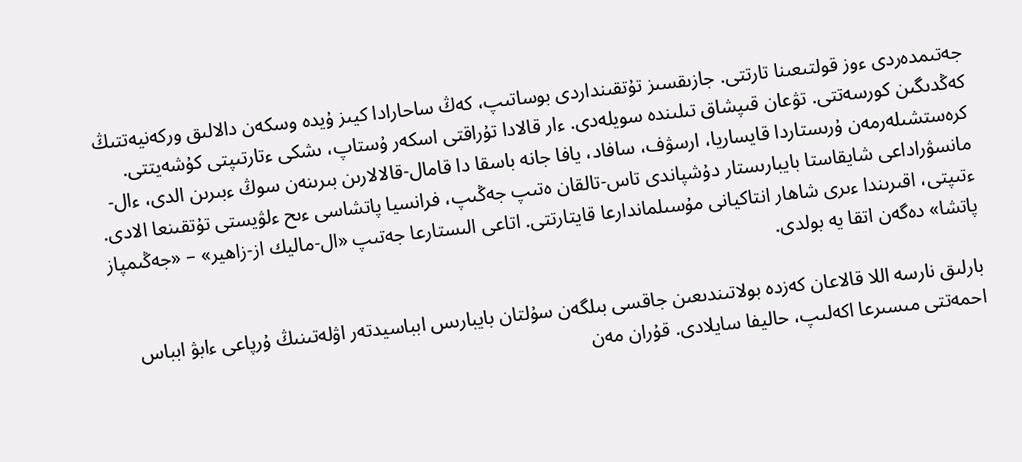جەتىمدەردى ءوز قولتىعىنا تارتتى. جازىقسىز تۇتقىنداردى بوساتىپ، كەڭ ساحارادا كيىز ۇيدە وسكەن دالالىق وركەنيەتتىڭ كەڭدىگىن كورسەتتى. تۋعان قىپشاق تىلىندە سويلەدى. ءار قالادا تۇراقتى اسكەر ۇستاپ، ىشكى ءتارتىپتى كۇشەيتتى. كرەستشىلەرمەن ۇرىستاردا قايساريا، ارسۋف، سافاد، يافا جانە باسقا دا قامال-قالالارىن بىرىنەن سوڭ ءبىرىن الدى، ءال-مانسۋراداعى شايقاستا بايبارىستار دۇشپاندى تاس-تالقان ەتىپ جەڭىپ، فرانسيا پاتشاسى ءىح ءلۋيستى تۇتقىنعا الادى. ءتىپتى، اقىرىندا ءىرى شاھار انتاكيانى مۇسىلماندارعا قايتارتتى. اتاعى الىستارعا جەتىپ «ال-ماليك از-زاھير» – «جەڭىمپاز پاتشا» دەگەن اتقا يە بولدى.

بارلىق نارسە اللا قالاعان كەزدە بولاتىندىعىن جاقسى بىلگەن سۇلتان بايبارىس ابباسيدتەر اۋلەتىنىڭ ۇرپاعى ءابۋ ابباس احمەتتى مىسىرعا اكەلىپ، حاليفا سايلادى. قۇران مەن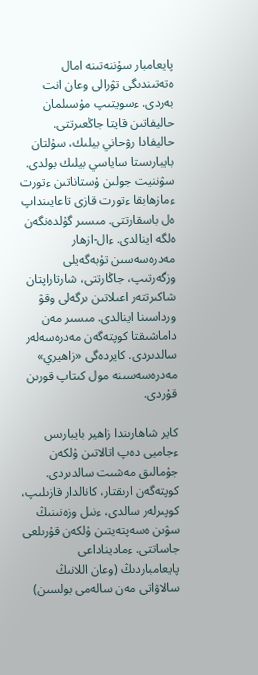پايعامبار سۇننەتىنە امال ەتەتىندىگى تۋرالى وعان انت بەردى. ءسويتىپ مۇسىلمان حاليفاتىن قايتا جاڭعىرتتى. حاليفادا رۋحاني بيلىك، سۇلتان بايبارىستا ساياسي بيلىك بولدى. سۋننيت جولىن ۇستاناتىن ءتورت ءمازھابقا ءتورت قازى تاعايىنداپ ەل باسقارتتى. مىسىر گۇلدەنگەن ەلگە اينالدى. ءال-ازھار مەدرەسەسىن تۇبەگەيلى وزگەرتىپ، جاڭارتتى، شارتاراپتان شاكىرتتەر اعىلاتىن ىرگەلى وقۋ ورداسىنا اينالدى. مىسىر مەن داماشىقتا كوپتەگەن مەدرەسەلەر سالدىردى. كايردەگى «زاھيري» مەدرەسەسىنە مول كىتاپ قورىن قۇردى.

كاير شاھارىندا زاھير بايبارىس ءجاميى دەپ اتالاتىن ۇلكەن جۇمالىق مەشىت سالدىردى. كوپتەگەن ارىقتار، كانالدار قازىلىپ، كوپىرلەر سالدى، ءنىل وزەنىنىڭ سۋىن ەسەپتەيتىن ۇلكەن قۇرىلعى جاساتتى. ءماديناداعى پايعامباردىڭ (وعان اللانىڭ سالاۋاتى مەن سالەمى بولسىن)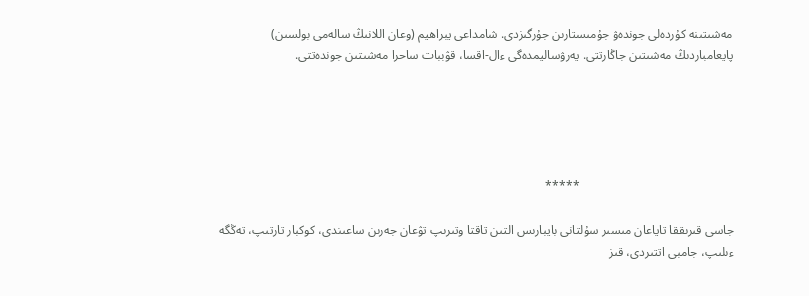مەشىتىنە كۇردەلى جوندەۋ جۇمىستارىن جۇرگىزدى. شامداعى يبراھيم (وعان اللانىڭ سالەمى بولسىن) پايعامباردىڭ مەشىتىن جاڭارتتى. يەرۋساليمدەگى ءال-اقسا، قۋببات ساحرا مەشىتىن جوندەتتى.





                                                 *****

جاسى قىرىققا تاياعان مىسىر سۇلتانى بايبارىس التىن تاقتا وتىرىپ تۋعان جەرىن ساعىندى، كوكبار تارتىپ، تەڭگە ءىلىپ، جامبى اتتىردى، قىز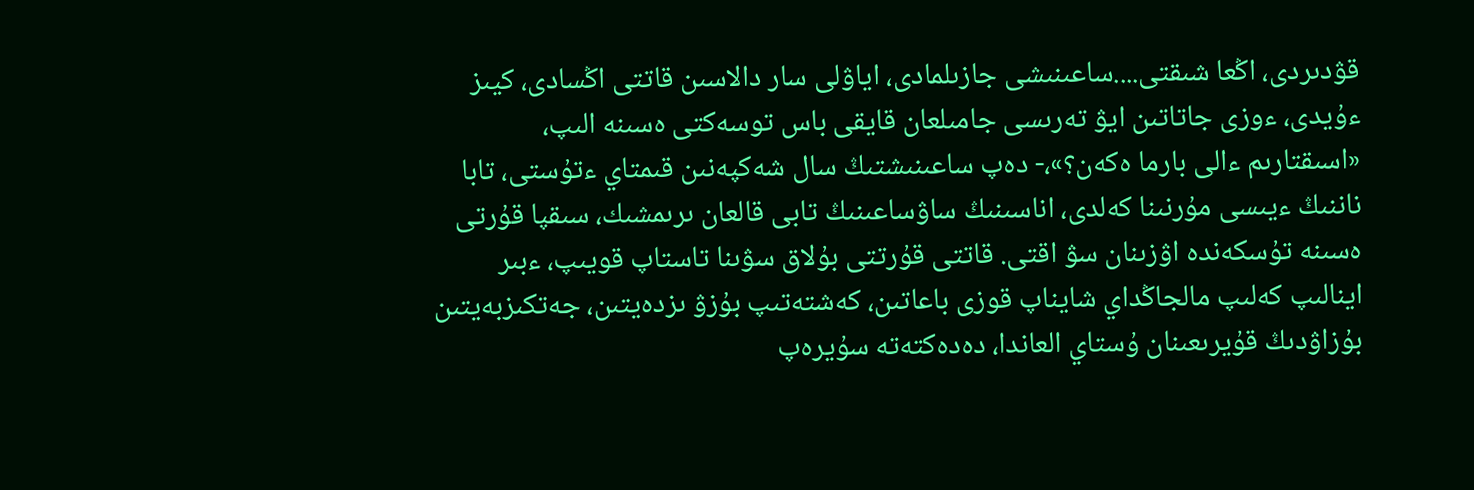قۋدىردى، اڭعا شىقتى....ساعىنىشى جازىلمادى، اياۋلى سار دالاسىن قاتتى اڭسادى، كيىز ءۇيدى، ءوزى جاتاتىن ايۋ تەرىسى جامىلعان قايقى باس توسەكتى ەسىنە الىپ، «اسىقتارىم ءالى بارما ەكەن؟»،- دەپ ساعىنىشتىڭ سال شەكپەنىن قىمتاي ءتۇستى، تابا ناننىڭ ءيىسى مۇرنىنا كەلدى، اناسىنىڭ ساۋساعىنىڭ تابى قالعان ىرىمشىك، سىقپا قۇرتى ەسىنە تۇسكەندە اۋزىنان سۋ اقتى. قاتتى قۇرتتى بۇلاق سۋىنا تاستاپ قويىپ، ءبىر اينالىپ كەلىپ مالجاڭداي شايناپ قوزى باعاتىن، كەشتەتىپ بۇزۋ ىزدەيتىن، جەتكىزبەيتىن بۇزاۋدىڭ قۇيرىعىنان ۇستاي العاندا، دەدەكتەتە سۇيرەپ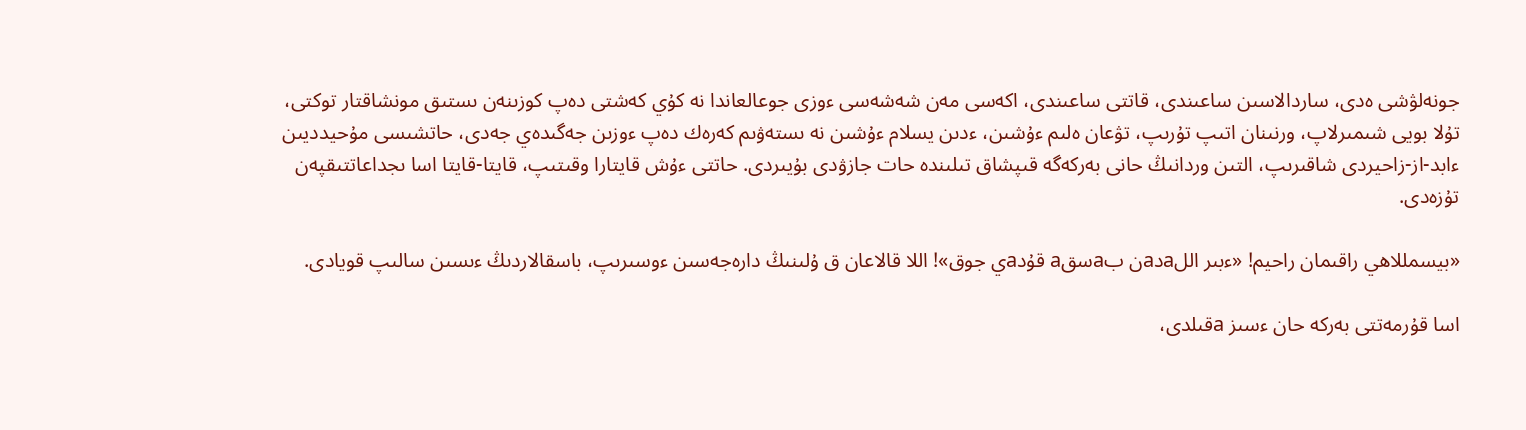جونەلۋشى ەدى، ساردالاسىن ساعىندى، قاتتى ساعىندى، اكەسى مەن شەشەسى ءوزى جوعالعاندا نە كۇي كەشتى دەپ كوزىنەن ىستىق مونشاقتار توكتى، تۇلا بويى شىمىرلاپ، ورنىنان اتىپ تۇرىپ، تۋعان ەلىم ءۇشىن، ءدىن يسلام ءۇشىن نە ىستەۋىم كەرەك دەپ ءوزىن جەگىدەي جەدى، حاتشىسى مۇحيدديىن ءابد-از-زاحيردى شاقىرىپ، التىن وردانىڭ حانى بەركەگە قىپشاق تىلىندە حات جازۋدى بۇيىردى. حاتتى ءۇش قايتارا وقىتىپ، قايتا-قايتا اسا ىجداعاتتىقپەن تۇزەدى.

«بيسمللاھي راقىمان راحيم! «ءبىر اللaدaن بaسقa قۇدaي جوق»! اللا قالاعان ق ۇلىنىڭ دارەجەسىن ءوسىرىپ، باسقالاردىڭ ءىسىن سالىپ قويادى.

اسا قۇرمەتتى بەركە حان ءسىز aقىلدى،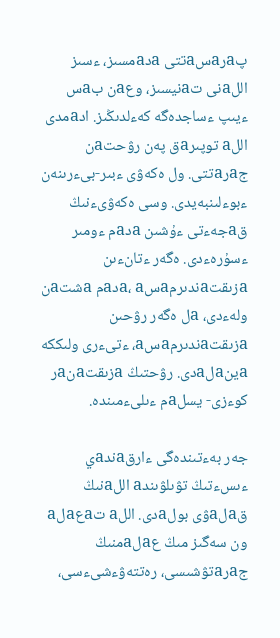پaرaسaتتى aدaمسىز، ءسىز اللaنى تaنيسىز، وعaن بaس ءيىپ ءساجدەگە كەءلدىڭىز. ادaمدى اللa توپىرaق پەن رۋحتaن جaرaتتى. ول ەكەۋى ءبىر-بىءرىنەن ءبوءلىنبەيدى. وسى ەكەۋىءنىڭ قaجەءتى ءۇشىن aدaم ءومىر ءسۇرەءدى. ەگەر ءتانءىن aزىقتaندىرمaسa، aدaم aشتaن ولەءدى، aل ەگەر رۋحىن aزىقتaندىرمaسa، ءتىءرى ولىككە aينaلaدى. رۋحتىڭ aزىقتaنaر كوءزى- يسلaم ءىلىءمىندە.

جەر بەءتىندەگى ءارقaندaي ءىسءتىڭ تۋىلۋىندa اللaنىڭ قaلaۋى بولaدى. اللa تaعaلa ون سەگىز مىڭ عaلaمنىڭ جaرaتۋشىسى، رەتتەۋءشىءسى،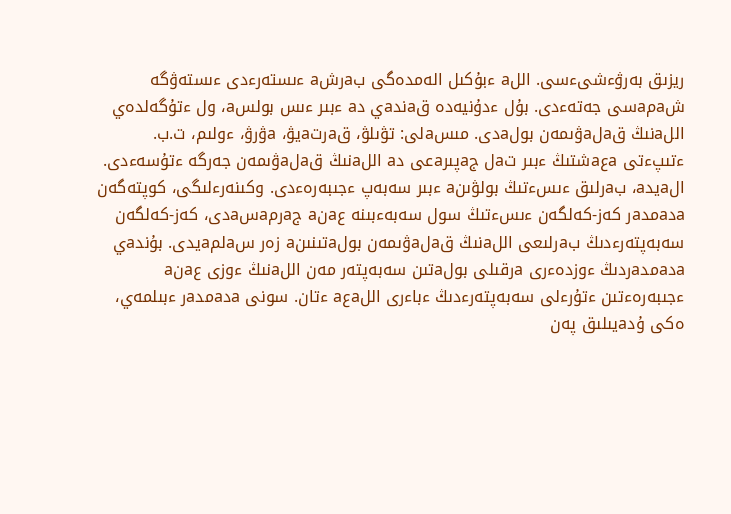ريزىق بەرۋءشىءسى. اللa ءبۇكىل الەمدەگى بaرشa ءىستەرءدى ءىستەۋگە شaمaسى جەتەءدى. بۇل ءدۇنيەدە قaندaي دa ءبىر ءىس بولسa، ول ءتۇگەلدەي اللaنىڭ قaلaۋىمەن بولaدى. مىسaلى: تۋىلۋ، قaرتaيۋ، aۋرۋ، ءولىم، ت.ب. ءتىپءتى aعaشتىڭ ءبىر تaل جaپىرaعى دa اللaنىڭ قaلaۋىمەن جەرگە ءتۇسەءدى. الaيدa، بaرلىق ءىسءتىڭ بولۋىنa ءبىر سەبەپ ءجىبەرەءدى. وكىنەرءلىگى، كوپتەگەن aدaمدaر كەز-كەلگەن ءىسءتىڭ سول سەبەءبىنە عaنa جaرمaسaدى، كەز-كەلگەن سەبەپتەرءدىڭ بaرلىعى اللaنىڭ قaلaۋىمەن بولaتىنىنa زەر سaلمaيدى. بۇندaي aدaمدaردىڭ ءوزدەءرى aرقىلى بولaتىن سەبەپتەر مەن اللaنىڭ ءوزى عaنa ءجىبەرەءتىن ءتۇرءلى سەبەپتەرءدىڭ ءباءرى اللaعa ءتان. سونى aدaمدaر ءبىلمەي، ەكى ۇدaيىلىق پەن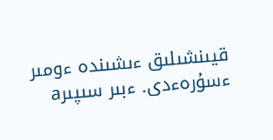قيىنشىلىق ءىشىندە ءومىر ءسۇرەءدى. ءبىر سىپىرa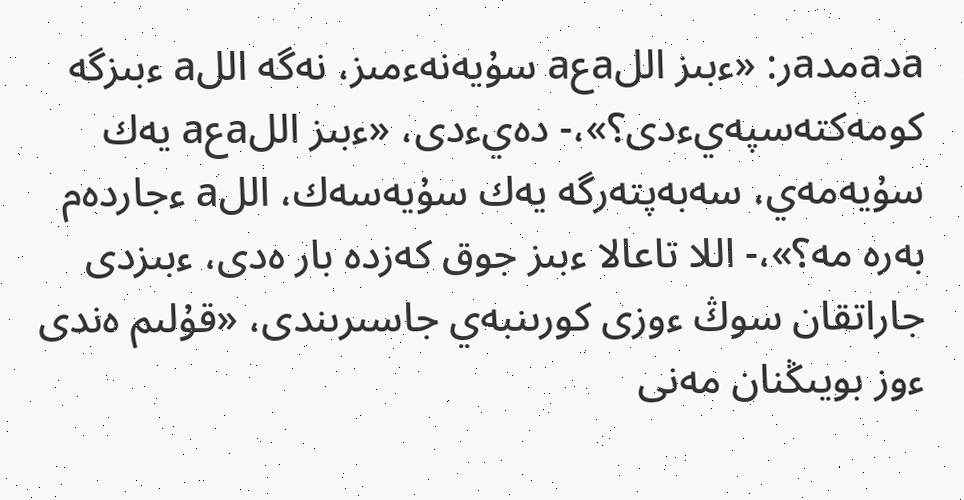aدaمدaر: «ءبىز اللaعa سۇيەنەءمىز، نەگە اللa ءبىزگە كومەكتەسپەيءدى؟»،- دەيءدى، «ءبىز اللaعa يەك سۇيەمەي، سەبەپتەرگە يەك سۇيەسەك، اللa ءجاردەم بەرە مە؟»،- اللا تاعالا ءبىز جوق كەزدە بار ەدى، ءبىزدى جاراتقان سوڭ ءوزى كورىنبەي جاسىرىندى، «قۇلىم ەندى ءوز بويىڭنان مەنى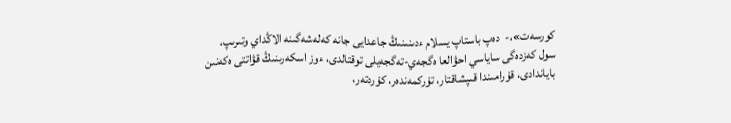كورسەت»،-  دەپ باستاپ يسلام ءدىنىنىڭ جاعدايى جانە كەلەشەگىنە الاڭداي وتىرىپ، سول كەزدەگى ساياسي احۋالعا ەگجەي-تەگجەيلى توقتالدى، ءوز اسكەرىنىڭ قۋاتتى ەكەنىن باياندادى، قۇرامىندا قىپشاقتار، تۇركمەندەر، كۇردتەر،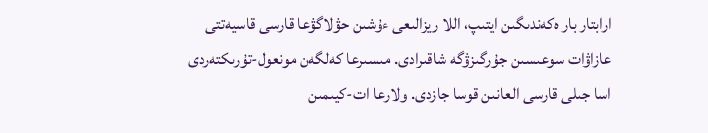ارابتار بار ەكەندىگىن ايتىپ، اللا ريزالىعى ءۇشىن حۋلاگۋعا قارسى قاسيەتتى عازاۋات سوعىسىن جۇرگىزۋگە شاقىرادى. مىسىرعا كەلگەن مونعول-تۇرىكتەردى اسا جىلى قارسى العانىن قوسا جازدى. ولارعا ات-كيىمىن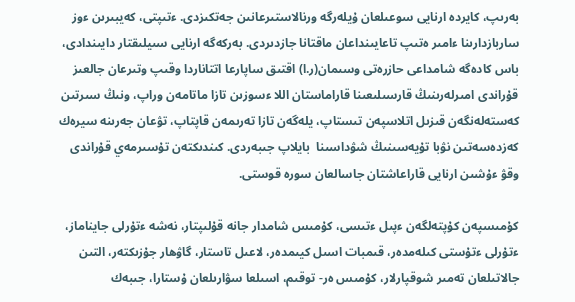بەرىپ، كايردە ارنايى سوعىلعان ۇيلەرگە ورنالاستىرعانىن جەتكىزدى. ءتىپتى، كەيبىرىن ءوز ساربازدارىنا ءامىر ەتىپ تاعايىنداعان ماقتانا جازدىردى. بەركەگە ارنايى سىيلىقتار دايىندادى، باس كادەگە شامداعى حازرەتى وسىمان(ر.ا) اقتىق ساپارعا اتتاناردا وقىپ وتىرعان جالعىز قۇراندى امىرلەرىنىڭ قارسىلىعىنا قاراماستان اللا ءسوزىن تازا ماتامەن وراپ، ونىڭ سىرتىن كەستەلەنگەن قىزىل اتلاسپەن تىستاپ، يلەگەن تازا تەرىمەن قاپتاپ، تۋعان جەرىنە سيرەك كەزدەسەتىن نۋبا تۇيەسىنىڭ شۋداسىنا  بايلاپ جىبەردى. كىندىكتەن تۇسىرمەي قۇراندى وقۋ ءۇشىن ارنايى قاراعاشتان جاسالعان سورە قوستى.

كۇمىسپەن كۇپتەلگەن ءپىل ءتىسى، كۇمىس شامدار جانە قۇلىپتار، نەشە ءتۇرلى جايناماز، ءتۇرلى ءتۇستى كىلەمدەر، قىمبات اسىل كيىمدەر، لاعىل تاستار، گاۋھار جۇزىكتەر، التىن جالاتىلعان تەمىر شوقپارلار، كۇمىس ەر- توقىم، اسىلعا سۋارىلعان ۇستارا، جىبەك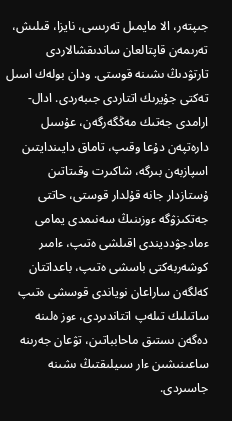جىپتەر، الا مايمىل تەرىسى، نايزا، قىلىش، تەرىمەن قاپتالعان ساندىقشالاردى تارتۋدىڭ ىشىنە قوستى. ودان بولەك اسىل تەكتى جۇيرىك اتتاردى جىبەردى. ادال-ارامدى جەتىك مەڭگەرگەن، عۇسىل دارەتپەن دۇعا وقىپ، تاماق دايىندايتىن اسپازبەن بىرگە، شاكىرت وقىتاتىن ۇستازدار جانە قۇلدار قوستى، حاتتى جەتكىزۋگە ءوزىنىڭ سەنىمدى يمامى ءمادجۋدديندى اقىلشى ەتىپ، ءامىر كوشەربەكتى باسشى ەتىپ، باعداتتان كەلگەن ساراعان نوياندى قوسشى ەتىپ ساتىلىك تىلەپ اتتاندىردى، ءوز ەلىنە دەگەن ىستىق ماحابباتىن، تۋعان جەرىنە ساعىنىشىن ءار سىيلىقتىڭ ىشىنە جاسىردى.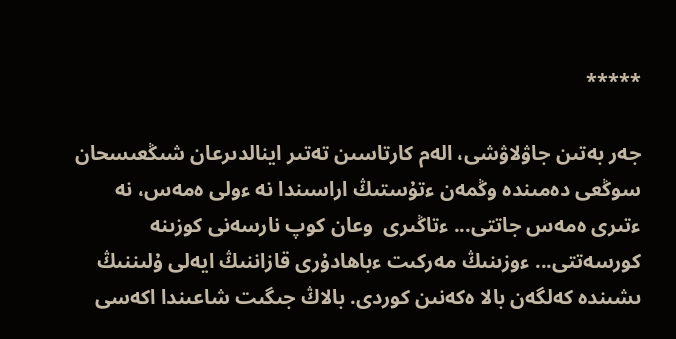*****

جەر بەتىن جاۋلاۋشى، الەم كارتاسىن تەتىر اينالدىرعان شىڭعىسحان سوڭعى دەمىندە وڭمەن ءتۇستىڭ اراسىندا نە ءولى ەمەس، نە ءتىرى ەمەس جاتتى... ءتاڭىرى  وعان كوپ نارسەنى كوزىنە كورسەتتى... ءوزىنىڭ مەركىت ءباھادۇرى قازاننىڭ ايەلى ۇلىننىڭ ىشىندە كەلگەن بالا ەكەنىن كوردى. بالاڭ جىگىت شاعىندا اكەسى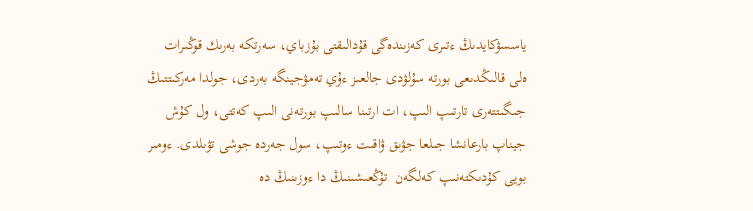ياسسۋكايدىڭ ءتىرى كەزىندەگى قۇدالىقتى بۇزباي، سەرتكە بەرىك قوڭىرات ەلى قالىڭدىعى بورتە سۇلۋدى جالعىز ءۇي تەمۋجينگە بەردى، جولدا مەركىتتىڭ جىگىتتەرى تارتىپ الىپ، ات ارتىنا سالىپ بورتەنى الىپ كەتتى، ول كۇش جيناپ بارعانشا جىلعا جۋىق ۋاقىت ءوتىپ، سول جەردە جوشى تۋىلدى. ءومىر بويى كۇدىكتەنىپ كەلگەن  تۇڭعىشىنىڭ دا ءوزىنىڭ دە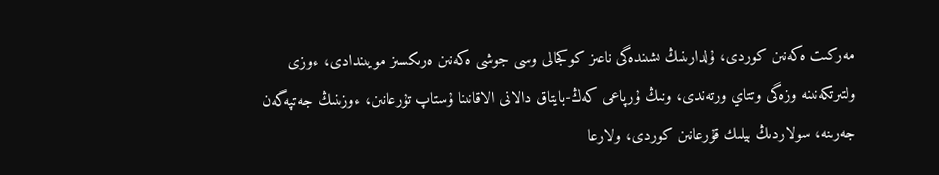مەركىت ەكەنىن كوردى، ۇلدارىنىڭ ىشىندەگى ناعىز كوكجالى وسى جوشى ەكەنىن ەرىكسىز مويىندادى، ءوزى ولتىرتكەنىنە وزەگى وتتاي ورتەندى، ونىڭ ۇرپاعى كەڭ-بايتاق دالانى الاقانىنا ۇستاپ تۇرعانىن، ءوزىنىڭ جەتپەگەن جەرىنە، سولاردىڭ بيلىك قۇرعانىن كوردى، ولارعا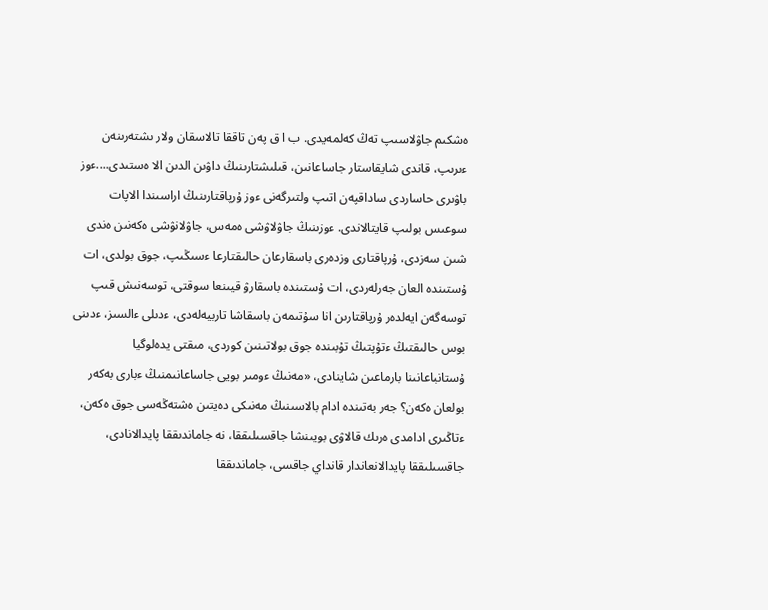ەشكىم جاۋلاسىپ تەڭ كەلمەيدى. ب ا ق پەن تاققا تالاسقان ولار ىشتەرىنەن ءىرىپ، قاندى شايقاستار جاساعانىن، قىلىشتارىنىڭ داۋىن الدىن الا ەستىدى....ءوز باۋىرى حاساردى ساداقپەن اتىپ ولتىرگەنى ءوز ۇرپاقتارىنىڭ اراسىندا الاپات سوعىس بولىپ قايتالاندى. ءوزىنىڭ جاۋلاۋشى ەمەس، جاۋلانۋشى ەكەنىن ەندى شىن سەزدى، ۇرپاقتارى وزدەرى باسقارعان حالىقتارعا ءسىڭىپ، جوق بولدى، ات ۇستىندە العان جەرلەردى، ات ۇستىندە باسقارۋ قيىنعا سوقتى، توسەنىش قىپ توسەگەن ايەلدەر ۇرپاقتارىن انا سۇتىمەن باسقاشا تاربيەلەدى، ءدىلى ءالسىز، ءدىنى بوس حالىقتىڭ ءتۇپتىڭ تۇبىندە جوق بولاتىنىن كوردى، مىقتى يدەلوگيا ۇستانباعانىنا بارماعىن شاينادى، «مەنىڭ ءومىر بويى جاساعانىمنىڭ ءبارى بەكەر بولعان ەكەن؟ جەر بەتىندە ادام بالاسىنىڭ مەنىكى دەيتىن ەشتەڭەسى جوق ەكەن، ءتاڭىرى ادامدى ەرىك قالاۋى بويىنشا جاقسىلىققا، نە جاماندىققا پايدالانادى، جاقسىلىققا پايدالانعاندار قانداي جاقسى، جاماندىققا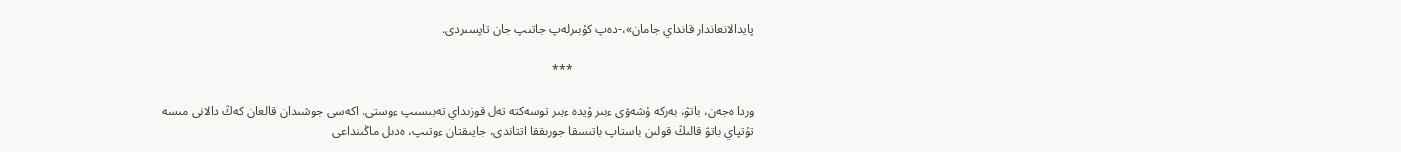پايدالانعاندار قانداي جامان»،-دەپ كۇبىرلەپ جاتىپ جان تاپسىردى.

                                                          ***

وردا ەجەن، باتۋ، بەركە ۇشەۋى ءبىر ۇيدە ءبىر توسەكتە تەل قوزىداي تەبىسىپ ءوستى. اكەسى جوشىدان قالعان كەڭ دالانى مىسە تۇتپاي باتۋ قالىڭ قولىن باستاپ باتىسقا جورىققا اتتاندى، جايىقتان ءوتىپ، ەدىل ماڭىنداعى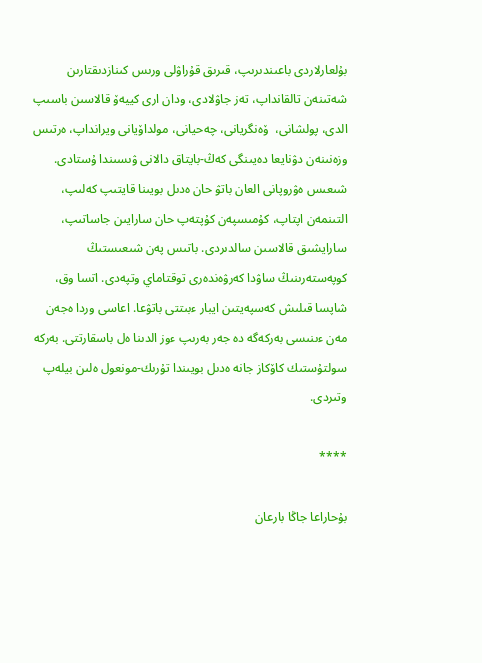بۇلعارلاردى باعىندىرىپ، قىرىق قۇراۋلى ورىس كىنازدىقتارىن شەتىنەن تالقانداپ، تەز جاۋلادى، ودان ارى كييەۆ قالاسىن باسىپ الدى، پولشانى،  ۆەنگريانى، چەحيانى، مولداۆيانى ويرانداپ، ەرتىس وزەنىنەن دۋنايعا دەيىنگى كەڭ-بايتاق دالانى ۋىسىندا ۇستادى. شىعىس ەۋروپانى العان باتۋ حان ەدىل بويىنا قايتىپ كەلىپ، التىنمەن اپتاپ، كۇمىسپەن كۇپتەپ حان سارايىن جاساتىپ، سارايشىق قالاسىن سالدىردى. باتىس پەن شىعىستىڭ كوپەستەرىنىڭ ساۋدا كەرۋەندەرى توقتاماي وتپەدى. اتسا وق، شاپسا قىلىش كەسپەيتىن ايبار ءبىتتى باتۋعا. اعاسى وردا ەجەن مەن ءىنىسى بەركەگە دە جەر بەرىپ ءوز الدىنا ەل باسقارتتى. بەركە سولتۇستىك كاۆكاز جانە ەدىل بويىندا تۇرىك-مونعول ەلىن بيلەپ وتىردى.

****

بۇحاراعا جاڭا بارعان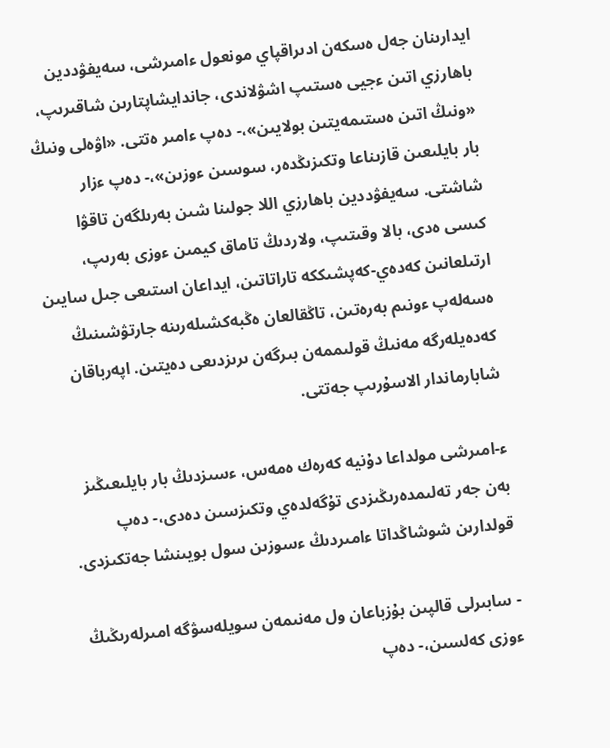ايدارىنان جەل ەسكەن ادىراقپاي مونعول ءامىرشى، سەيفۋددين باھارزي اتىن ءجيى ەستىپ اشۋلاندى، جاندايشاپتارىن شاقىرىپ، «ونىڭ اتىن ەستىمەيتىن بولايىن»،- دەپ ءامىر ەتتى. «اۋەلى ونىڭ بار بايلىعىن قازىناعا وتكىزىڭدەر، سوسىن ءوزىن»،- دەپ ءزار شاشتى. سەيفۋددين باھارزي اللا جولىنا شىن بەرىلگەن تاقۋا كىسى ەدى، بالا وقىتىپ، ولاردىڭ تاماق كيمىن ءوزى بەرىپ، ارتىلعانىن كەدەي-كەپشىككە تاراتاتىن، ايداعان استىعى جىل سايىن ەسەلەپ ءونىم بەرەتىن، تاڭقالعان ەڭبەكشىلەرىنە جارتۋشىنىڭ كەدەيلەرگە مەنىڭ قولىممەن بىرگەن ىرىزدىعى دەيتىن. اپەرباقان شابارماندار الاسۇرىپ جەتتى.

ء-امىرشى مولداعا دۇنيە كەرەك ەمەس، ءسىزدىڭ بار بايلىعىڭىز بەن جەر تەلىمدەرىڭىزدى تۇگەلدەي وتكىزسىن دەدى،- دەپ قولدارىن شوشاڭداتا ءامىردىڭ ءسوزىن سول بويىنشا جەتكىزدى.

- سابىرلى قالپىن بۇزباعان ول مەنىمەن سويلەسۋگە امىرلەرىڭىڭ ءوزى كەلسىن،- دەپ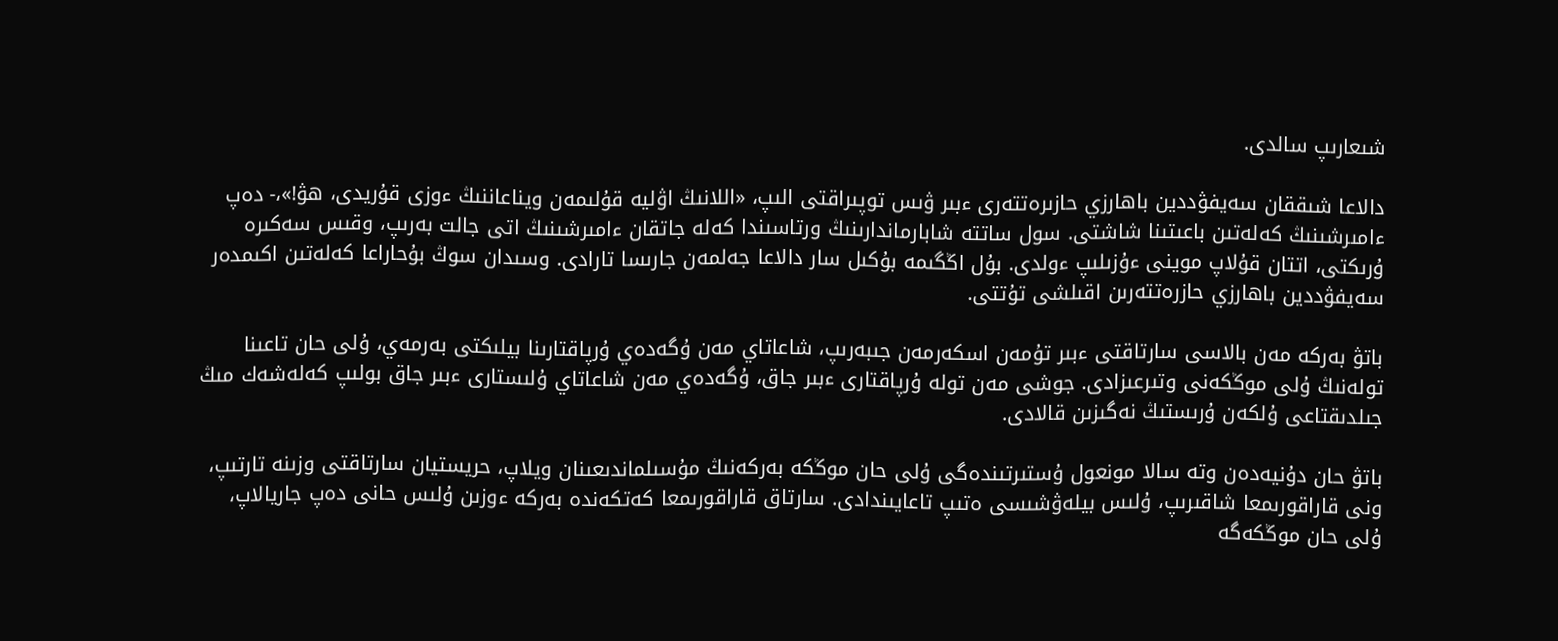شىعارىپ سالدى.

دالاعا شىققان سەيفۋددين باھارزي حازىرەتتەرى ءبىر ۋىس توپىراقتى الىپ، «اللانىڭ اۋليە قۇلىمەن ويناعاننىڭ ءوزى قۇريدى، ھۋ!»،- دەپ ءامىرشىنىڭ كەلەتىن باعىتىنا شاشتى. سول ساتتە شابارماندارىنىڭ ورتاسىندا كەلە جاتقان ءامىرشىنىڭ اتى جالت بەرىپ، وقىس سەكىرە ۇرىكتى، اتتان قۇلاپ موينى ءۇزىلىپ ءولدى. بۇل اڭگىمە بۇكىل سار دالاعا جەلمەن جارىسا تارادى. وسىدان سوڭ بۇحاراعا كەلەتىن اكىمدەر سەيفۋددين باھارزي حازرەتتەرىن اقىلشى تۇتتى.

باتۋ بەركە مەن بالاسى سارتاقتى ءبىر تۇمەن اسكەرمەن جىبەرىپ، شاعاتاي مەن ۇگەدەي ۇرپاقتارىنا بيلىكتى بەرمەي، ۇلى حان تاعىنا تولەنىڭ ۇلى موڭكەنى وتىرعىزادى. جوشى مەن تولە ۇرپاقتارى ءبىر جاق، ۇگەدەي مەن شاعاتاي ۇلىستارى ءبىر جاق بولىپ كەلەشەك مىڭ جىلدىقتاعى ۇلكەن ۇرىستىڭ نەگىزىن قالادى.

باتۋ حان دۇنيەدەن وتە سالا مونعول ۇستىرتىندەگى ۇلى حان موڭكە بەركەنىڭ مۇسىلماندىعىنان ويلاپ، حريستيان سارتاقتى وزىنە تارتىپ، ونى قاراقورىمعا شاقىرىپ، ۇلىس بيلەۋشىسى ەتىپ تاعايىندادى. سارتاق قاراقورىمعا كەتكەندە بەركە ءوزىن ۇلىس حانى دەپ جاريالاپ، ۇلى حان موڭكەگە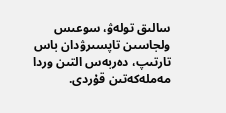سالىق تولەۋ، سوعىس ولجاسىن تاپسىرۋدان باس تارتىپ، دەربەس التىن وردا مەملەكەتىن قۇردى.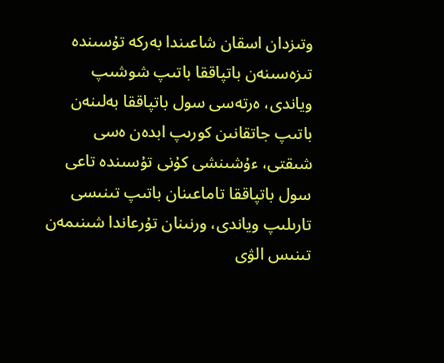وتىزدان اسقان شاعىندا بەركە تۇسىندە تىزەسىنەن باتپاققا باتىپ شوشىپ وياندى، ەرتەسى سول باتپاققا بەلىنەن باتىپ جاتقانىن كورىپ ابدەن ەسى شىقتى، ءۇشىنشى كۇنى تۇسىندە تاعى سول باتپاققا تاماعىنان باتىپ تىنىسى تارىلىپ وياندى، ورنىنان تۇرعاندا شىنىمەن تىنىس الۋى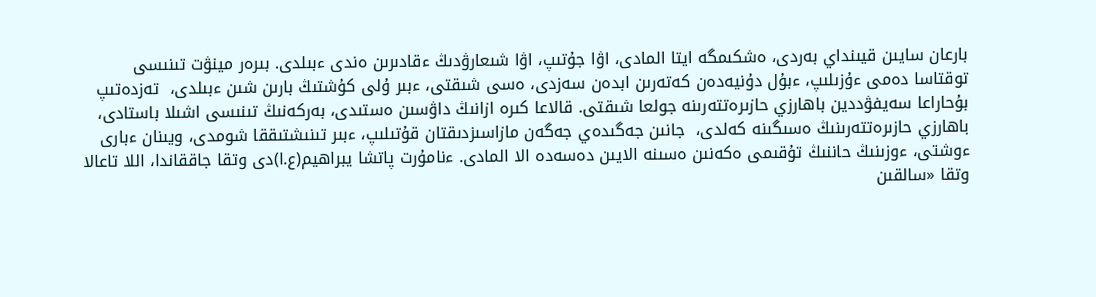بارعان سايىن قيىنداي بەردى، ەشكىمگە ايتا المادى، اۋا جۇتىپ، اۋا شىعارۋدىڭ ءقادىرىن ەندى ءبىلدى. بىرەر مينۋت تىنىسى توقتاسا دەمى ءۇزىلىپ، ءبۇل دۇنيەدەن كەتەرىن ابدەن سەزدى، ەسى شىقتى، ءبىر ۇلى كۇشتىڭ بارىن شىن ءبىلدى،  تەزدەتىپ بۇحاراعا سەيفۋددين باھارزي حازىرەتتەرىنە جولعا شىقتى. قالاعا كىرە ازانىڭ داۋسىن ەستىدى، بەركەنىڭ تىنىسى اشىلا باستادى، باھارزي حازىرەتتەرىنىڭ ەسىگىنە كەلدى،  جانىن جەگىدەي جەگەن مازاسىزدىقتان قۇتىلىپ، ءبىر تىنىشتىققا شومدى، ويىنان ءبارى ءوشتى، ءوزىنىڭ حاننىڭ تۇقىمى ەكەنىن ەسىنە الايىن دەسەدە الا المادى. ءنامۇرت پاتشا يبراھيم(ع.ا)دى وتقا جاققاندا، اللا تاعالا وتقا «سالقىن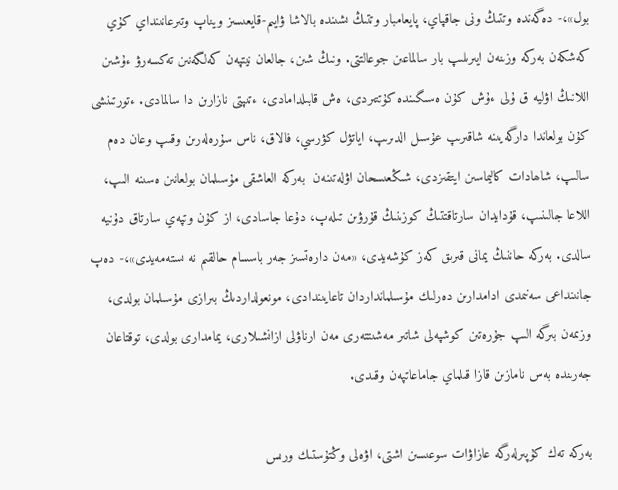بول»،- دەگەندە وتتىڭ ونى جاقپاي، پايعامبار وتتىڭ ىشىندە بالاشا ۋايىم-قايعىسىز ويناپ وتىرعانىنداي كۇي كەشكەن بەركە وزىنەن ايىرىلىپ بار سالماعىن جوعالتتى. ونىڭ شىن، جالعان نيتپەن كەلگەنىن تەكسەرۋ ءۇشىن اللانىڭ اۋليە ق ۇلى ءۇش كۇن ەسىگىندە كۇتتىردى، ەش قابىلدامادى، ءتىپتى نازارىن دا سالمادى. ءتورتىنشى كۇن بولعاندا دارگەيىنە شاقىرىپ عۇسىل الدىرىپ، اياتۋل كۋرسي، فالاق، ناس سۇرەلەرىن وقىپ وعان دەم سالىپ، شاھادات كاليماسىن ايتقىزدى، شىڭعىسحان اۋلەتىنەن  بەركە العاشقى مۇسىلمان بولعانىن ەسىنە الىپ، اللاعا جالىنىپ، قۇدايدان سارتاقتتىڭ كوزىنىڭ قۇرۋىن تىلەپ، دۇعا جاسادى، از كۇن وتپەي سارتاق دۇنيە سالدى. بەركە حاننىڭ يمانى قىرىق كەز كۇشەيدى، «مەن دارەتسىز جەر باسسام حالقىم نە ىستەمەيدى»،- دەپ جانىنداعى سەنىمدى ادامدارىن دەرلىك مۇسىلمانداردان تاعايىندادى، مونعولداردىڭ بىرازى مۇسىلمان بولدى، وزىمەن بىرگە الىپ جۇرەتىن كوشپەلى شاتىر مەشىتتەرى مەن ارناۋلى ازانشىلارى، يمامدارى بولدى، توقتاعان جەرىندە بەس نامازىن قازا قىلماي جاماعاتپەن وقىدى.

بەركە تەك كۇپىرلەرگە عازاۋات سوعىسىن اشتى، اۋەلى وڭتۇستىك ورىس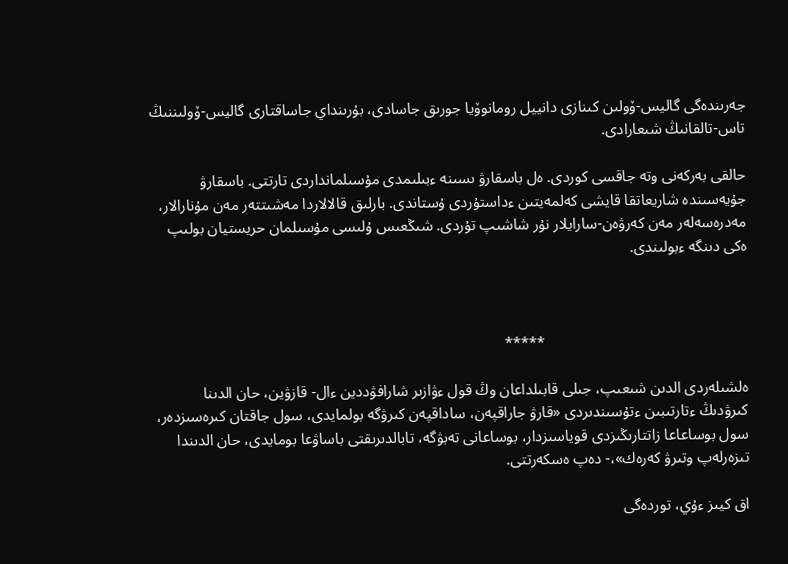جەرىندەگى گاليس-ۆولىن كىنازى دانييل رومانوۆيا جورىق جاسادى، بۇرىنداي جاساقتارى گاليس-ۆولىننىڭ تاس-تالقانىڭ شىعارادى.

حالقى بەركەنى وتە جاقسى كوردى. ەل باسقارۋ ىسىنە ءبىلىمدى مۇسىلمانداردى تارتتى. باسقارۋ جۇيەسىندە شاريعاتقا قايشى كەلمەيتىن ءداستۇردى ۇستاندى. بارلىق قالالاردا مەشىتتەر مەن مۇنارالار، مەدرەسەلەر مەن كەرۋەن-سارايلار نۇر شاشىپ تۇردى. شىڭعىس ۇلىسى مۇسىلمان حريستيان بولىپ ەكى دىنگە ءبولىندى.



                                                    *****

ەلشىلەردى الدىن شىعىپ، جىلى قابىلداعان وڭ قول ءۋازىر شارافۋددين ءال- قازۋين، حان الدىنا كىرۋدىڭ ءتارتىبىن ءتۇسىندىردى «قارۋ جاراقپەن، ساداقپەن كىرۋگە بولمايدى، سول جاقتان كىرەسىزدەر، سول بوساعاعا زاتتارىڭىزدى قوياسىزدار، بوساعانى تەبۋگە، تابالدىرىقتى باساۋعا بومايدى، حان الدىندا تىزەرلەپ وتىرۋ كەرەك»،- دەپ ەسكەرتتى.

اق كيىز ءۇي، توردەگى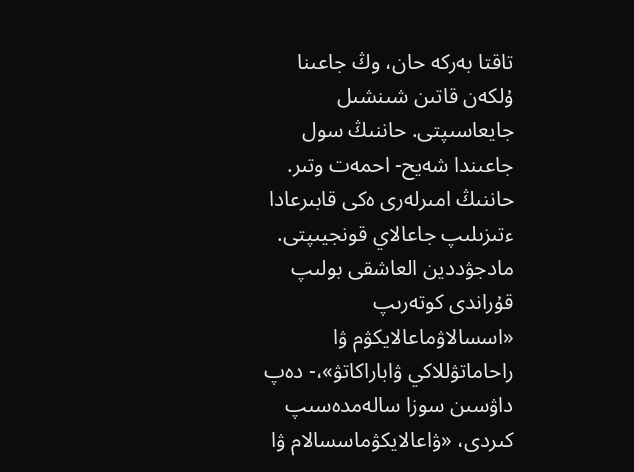تاقتا بەركە حان، وڭ جاعىنا ۇلكەن قاتىن شىنشىل جايعاسىپتى. حاننىڭ سول جاعىندا شەيح- احمەت وتىر. حاننىڭ امىرلەرى ەكى قابىرعادا ءتىزىلىپ جاعالاي قونجيىپتى. مادجۋددين العاشقى بولىپ قۇراندى كوتەرىپ «اسسالاۋماعالايكۋم ۋا راحاماتۋللاكي ۋاباراكاتۋ»،- دەپ داۋسىن سوزا سالەمدەسىپ كىردى، «ۋاعالايكۋماسسالام ۋا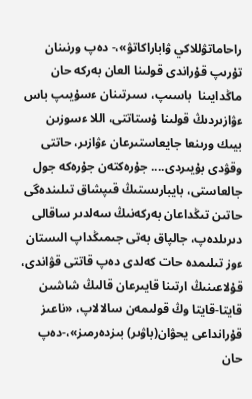راحاماتۋللاكي ۋاباراكاتۋ»،- دەپ ورنىنان تۇرىپ قۇراندى قولىنا العان بەركە حان ماڭدايىنا  باسىپ، سىرتىنان ءسۇيىپ باس ءۋازىردىڭ قولىنا ۇستاتتى، اللا ءسوزىن بيىك ورىنعا جايعاستىرعان ءۋازىر، حاتتى وقۋدى بۇيىردى.... جۇرەكتەن جۇرەكە جول جالعاستى، بايبارىستىڭ قىپشاق تىلىندەگى حاتىن تىڭداعان بەركەنىڭ سەلدىر ساقالى دىرىلدەپ، جالپاق بەتى جىمىڭداپ الىستان ءوز تىلىمدە حات كەلدى دەپ قاتتى قۋاندى، قۇلاعىنىڭ ارتىنا قايىرعان قالىڭ شاشىن قايتا-قايتا وڭ قولىمەن سالالاپ، «ناعىز قۇرانداعى يحۋان(باۋىر) بىزدەرمىز»،-دەپ حان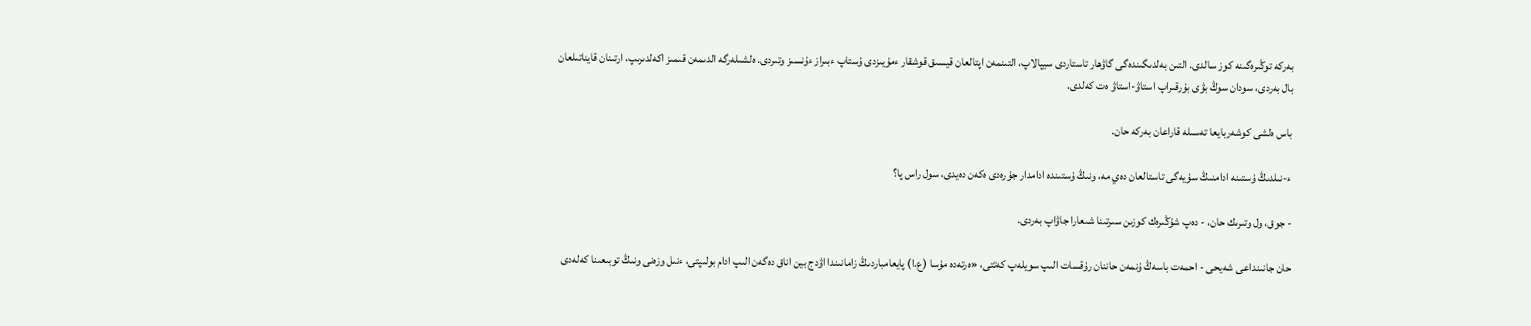بەركە توڭىرەگىنە كوز سالدى. التىن بەلدىگىندەگى گاۋھار تاستاردى سيپالاپ، التىنمەن اپتالعان قيسىق قوشقار ءمۇيىزدى ۇستاپ ءبىراز ءۇنسىز وتىردى. ەلشىلەرگە الدىمەن قىمىز اكەلدىرىپ، ارتىنان قايناتىلعان بال بەردى، سودان سوڭ بۋى بۇرقىراپ استاۋ-استاۋ ەت كەلدى.

باس ەلشى كوشەربايعا تەسىلە قاراعان بەركە حان.

ء-نىلدىڭ ۇستىنە ادامنىڭ سۇيەگى تاستالعان دەي مە، ونىڭ ۇستىندە ادامدار جۇرەدى ەكەن دەيدى، سول راس پا؟

- جوق، ول وتىرىك حان، - دەپ شۇڭىرەك كوزىن سىرتىنا شىعارا جاۋاپ بەردى.

حان جانىنداعى شەيحى - احمەت باسەڭ ۇنمەن حاننان رۇقسات الىپ سويلەپ كەتتى، «ەرتەدە مۇسا (ع.ا) پايعامباردىڭ زامانىندا اۋدج بين اناق دەگەن الىپ ادام بولىپتى، ءنىل وزەنى ونىڭ توبىعىنا كەلەدى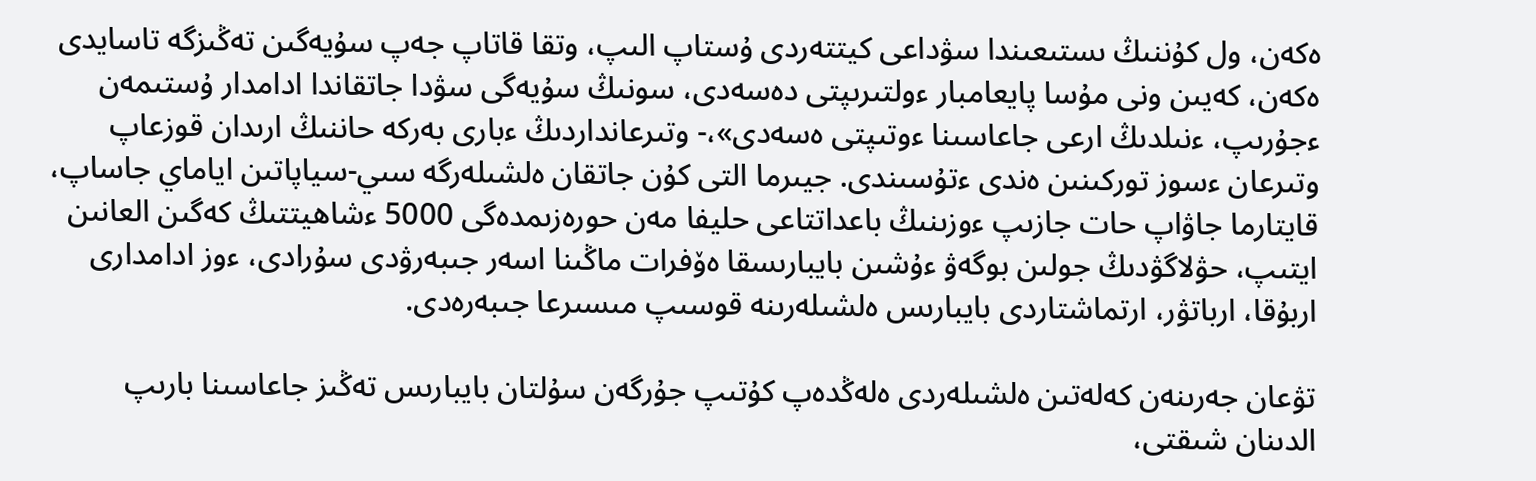ەكەن، ول كۇننىڭ ىستىعىندا سۋداعى كيتتەردى ۇستاپ الىپ، وتقا قاتاپ جەپ سۇيەگىن تەڭىزگە تاسايدى ەكەن، كەيىن ونى مۇسا پايعامبار ءولتىرىپتى دەسەدى، سونىڭ سۇيەگى سۋدا جاتقاندا ادامدار ۇستىمەن ءجۇرىپ، ءنىلدىڭ ارعى جاعاسىنا ءوتىپتى ەسەدى»،- وتىرعانداردىڭ ءبارى بەركە حاننىڭ ارىدان قوزعاپ وتىرعان ءسوز توركىنىن ەندى ءتۇسىندى. جيىرما التى كۇن جاتقان ەلشىلەرگە سىي-سياپاتىن اياماي جاساپ، قايتارما جاۋاپ حات جازىپ ءوزىنىڭ باعداتتاعى حليفا مەن حورەزىمدەگى 5000 ءشاھيتتىڭ كەگىن العانىن ايتىپ، حۋلاگۋدىڭ جولىن بوگەۋ ءۇشىن بايبارىسقا ەۆفرات ماڭىنا اسەر جىبەرۋدى سۇرادى، ءوز ادامدارى اربۇقا، ارباتۋر، ارتماشتاردى بايبارىس ەلشىلەرىنە قوسىپ مىسىرعا جىبەرەدى.

تۋعان جەرىنەن كەلەتىن ەلشىلەردى ەلەڭدەپ كۇتىپ جۇرگەن سۇلتان بايبارىس تەڭىز جاعاسىنا بارىپ الدىنان شىقتى،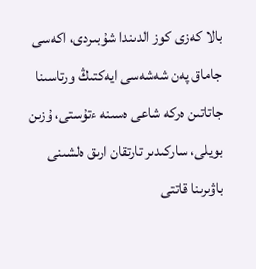بالا كەزى كوز الدىندا شۇبىردى، اكەسى جاماق پەن شەشەسى ايەكتىڭ ورتاسىنا جاتاتىن ەركە شاعى ەسىنە ءتۇستى، ۇزىن بويلى، ساركىدىر تارتقان ارىق ەلشىنى باۋىرىنا قاتتى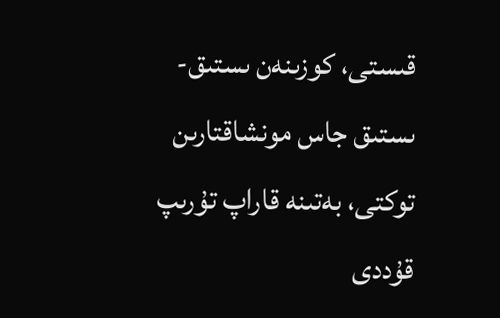قىستى، كوزىنەن ىستىق- ىستىق جاس مونشاقتارىن توكتى، بەتىنە قاراپ تۇرىپ قۇددى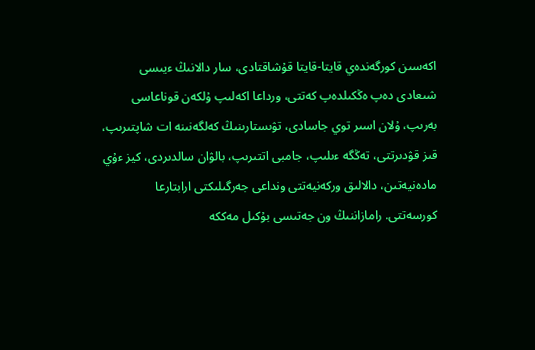اكەسىن كورگەندەي قايتا-قايتا قۇشاقتادى، سار دالانىڭ ءيىسى شىعادى دەپ ەڭكىلدەپ كەتتى، ورداعا اكەلىپ ۇلكەن قوناعاسى بەرىپ، ۇلان اسىر توي جاسادى، تۋىستارىنىڭ كەلگەنىنە ات شاپتىرىپ، قىز قۋدىرتتى، تەڭگە ءىلىپ، جامبى اتتىرىپ، بالۋان سالدىردى، كيز ءۇي مادەنيەتىن، دالالىق وركەنيەتتى ونداعى جەرگىلىكتى ارابتارعا كورسەتتى. رامازاننىڭ ون جەتىسى بۇكىل مەككە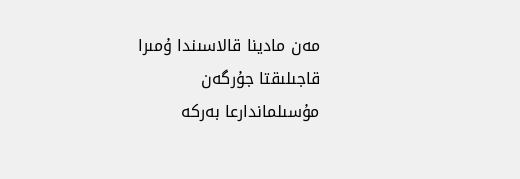مەن مادينا قالاسىندا ۇمىرا قاجىلىقتا جۇرگەن مۇسىلماندارعا بەركە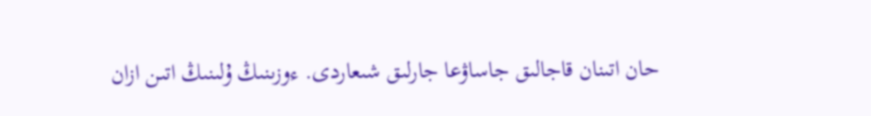حان اتىنان قاجالىق جاساۋعا جارلىق شىعاردى. ءوزىنىڭ ۇلىنىڭ اتىن ازان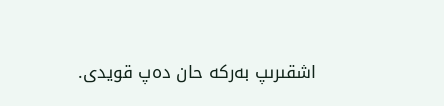اشقىرىپ بەركە حان دەپ قويدى.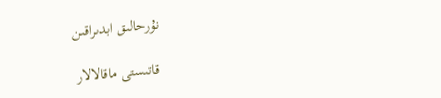نۇرحالىق ابدىراقىن

قاتىستى ماقالالار